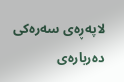لاپه‌ڕه‌ی سه‌ره‌كی                                                                             ده‌رباره‌ی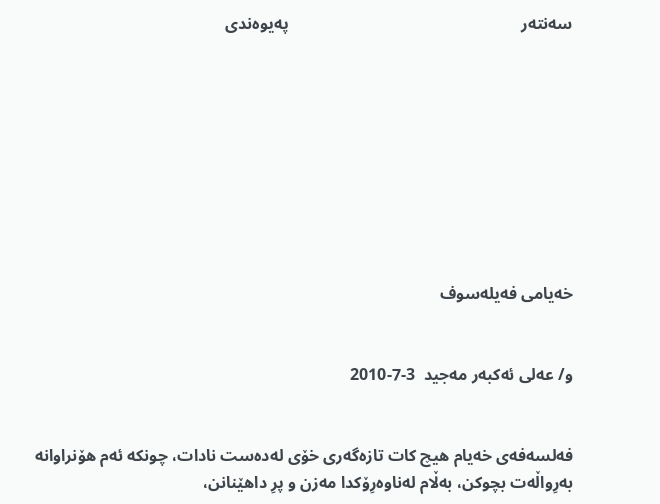سه‌نته‌ر                                                        په‌یوه‌ندى









خه‌یامی فه‌یله‌سوف


و/ عه‌لی ئه‌كبه‌ر مه‌جید  3-7-2010


فه‌لسه‌فه‌ی خه‌یام هیچ كات تازه‌گه‌ری خۆی له‌ده‌ست نادات، چونكه‌ ئه‌م هۆنراوانه‌ به‌رِواڵه‌ت بچوكن، به‌ڵام له‌ناوه‌رِۆكدا مه‌زن و پرِ داهێنانن،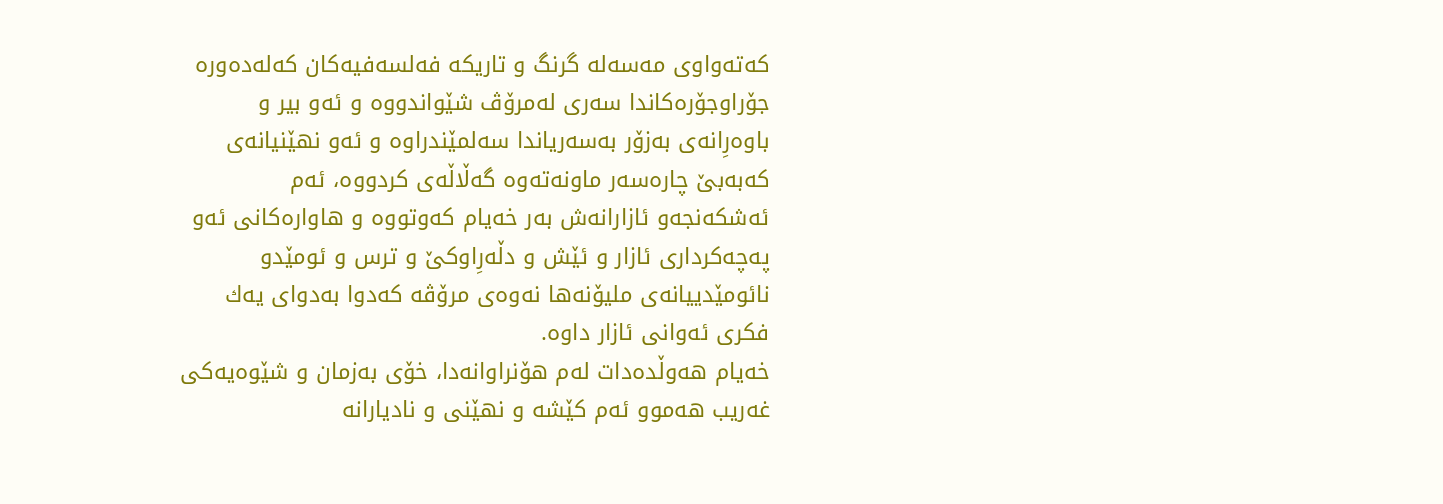كه‌ته‌واوی مه‌سه‌له‌ گرنگ و تاریكه‌ فه‌لسه‌فیه‌كان كه‌له‌ده‌وره‌ جۆراوجۆره‌كاندا سه‌ری له‌مرۆڤ شێواندووه‌ و ئه‌و بیر و باوه‌رِانه‌ی به‌زۆر به‌سه‌ریاندا سه‌لمێندراوه‌ و ئه‌و نهێنیانه‌ی كه‌به‌بێ چاره‌سه‌ر ماونه‌ته‌وه‌ گه‌ڵاڵه‌ی كردووه‌، ئه‌م ئه‌شكه‌نجه‌و ئازارانه‌ش به‌ر خه‌یام كه‌وتووه‌ و هاواره‌كانی ئه‌و په‌چه‌كرداری ئازار و ئێش و دڵه‌رِاوكێ و ترس و ئومێدو نائومێدییانه‌ی ملیۆنه‌ها نه‌وه‌ی مرۆڤه‌ كه‌دوا به‌دوای یه‌ك فكری ئه‌وانی ئازار داوه‌.
خه‌یام هه‌وڵده‌دات له‌م هۆنراوانه‌دا، خۆی به‌زمان و شێوه‌یه‌كی غه‌ریب هه‌موو ئه‌م كێشه‌ و نهێنی و نادیارانه‌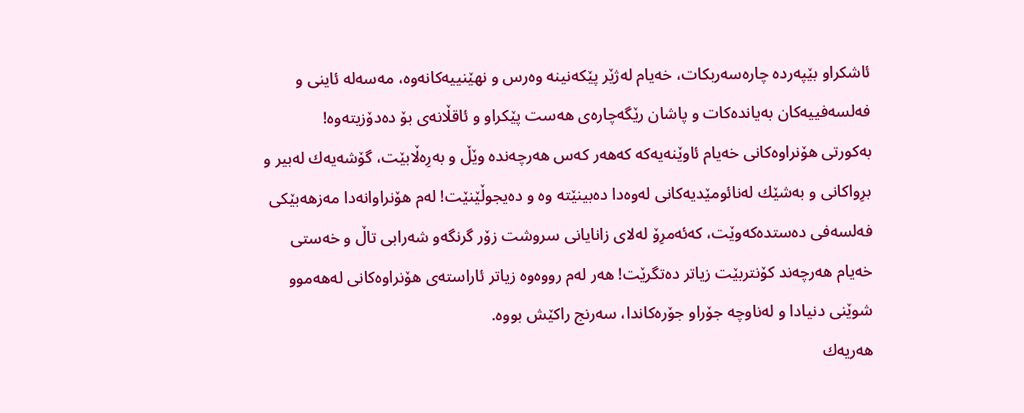ئاشكراو بێپه‌رده‌ چاره‌سه‌ربكات، خه‌یام له‌ژێر پێكه‌نینه‌ وه‌رس و نهێنییه‌كانه‌وه‌، مه‌سه‌له‌ ئاینی و فه‌لسه‌فییه‌كان به‌یانده‌كات و پاشان رێگه‌چاره‌ی هه‌ست پێكراو و ئاقڵانه‌ی بۆ ده‌دۆزیته‌وه‌!
به‌كورتی هۆنراوه‌كانی خه‌یام ئاوێنه‌یه‌كه‌ كه‌هه‌ر كه‌س هه‌رچه‌نده‌ وێڵ و به‌رِه‌ڵابێت، گۆشه‌یه‌ك له‌بیر و برِواكانی و به‌شێك له‌نائومێدیه‌كانی له‌وه‌دا ده‌بینێته‌ وه‌ و ده‌یجوڵێنێت! له‌م هۆنراوانه‌دا مه‌زهه‌بێكی فه‌لسه‌فی ده‌ستده‌كه‌وێت، كه‌ئه‌مرِۆ له‌لای زانایانی سروشت زۆر گرنگه‌و شه‌رابی تاڵ و خه‌ستی خه‌یام هه‌رچه‌ند كۆنتربێت زیاتر ده‌تگرێت! هه‌ر له‌م رووه‌وه‌ زیاتر ئاراسته‌ی هۆنراوه‌كانی له‌هه‌موو شوێنی دنیادا و له‌ناوچه‌ جۆراو جۆره‌كاندا، سه‌رنج راكێش بووه‌.
هه‌ریه‌ك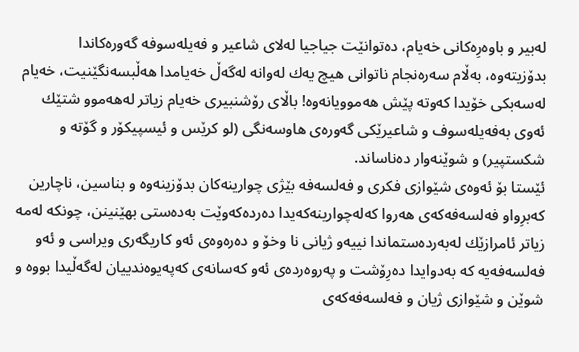له‌بیر و باوه‌رِه‌كانی خه‌یام، ده‌توانێت جیاجیا له‌لای شاعیر و فه‌یله‌سوفه‌ گه‌وره‌كاندا بدۆزیته‌وه‌، به‌ڵام سه‌ره‌نجام ناتوانی هیچ یه‌ك له‌وانه‌ له‌گه‌ڵ خه‌یامدا هه‌ڵبسه‌نگێنیت، خه‌یام له‌سه‌بكی خۆیدا كه‌وته‌ پێش هه‌موویانه‌وه‌! باڵای رۆشنبیری خه‌یام زیاتر له‌هه‌موو شتێك ئه‌وی به‌فه‌یله‌سوف و شاعیرێكی گه‌وره‌ی هاوسه‌نگی (لو كرێس و ئیسپیكۆر و گۆته‌ و شكستپیر) و شوێنه‌وار ده‌ناساند.
ئێستا بۆ ئه‌وه‌ی شێوازی فكری و فه‌لسه‌فه‌ بێژی چوارینه‌كان بدۆزینه‌وه‌ و بناسین، ناچارین كه‌برِواو فه‌لسه‌فه‌كه‌ی هه‌روا كه‌له‌چوارینه‌كه‌یدا ده‌رده‌كه‌وێت به‌ده‌ستی بهێنینن، چونكه‌ له‌مه‌ زیاتر ئامرازێك له‌به‌رده‌ستماندا نییه‌و ژیانی نا وخۆ و ده‌ره‌وه‌ی ئه‌و كاریگه‌ری ویراسی و ئه‌و فه‌لسه‌فه‌یه‌ كه‌ به‌دوایدا ده‌رِۆشت و په‌روه‌رده‌ی ئه‌و كه‌سانه‌ی كه‌په‌یوه‌ندییان له‌گه‌ڵیدا بووه‌ و شوێن و شێوازی ژیان و فه‌لسه‌فه‌كه‌ی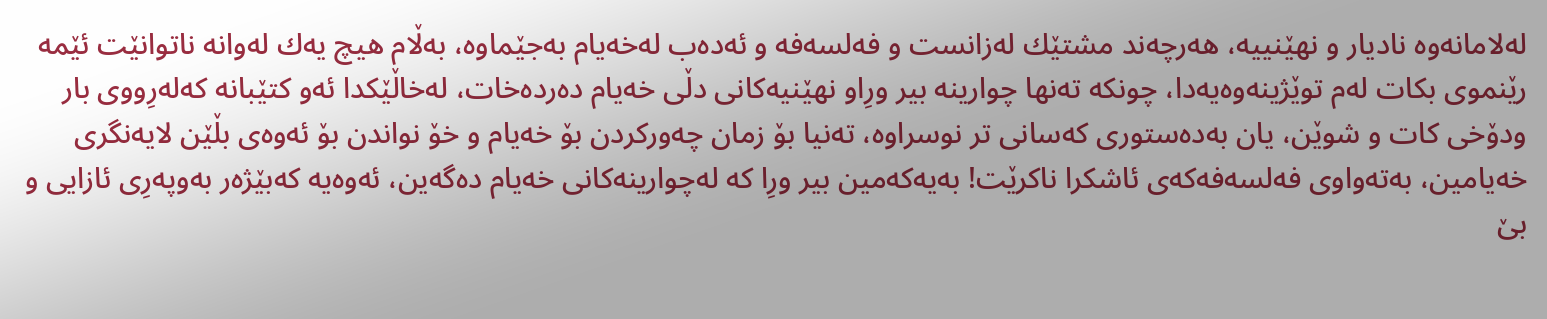له‌لامانه‌وه‌ نادیار و نهێنییه‌، هه‌رچه‌ند مشتێك له‌زانست و فه‌لسه‌فه‌ و ئه‌ده‌ب له‌خه‌یام به‌جێماوه‌، به‌ڵام هیچ یه‌ك له‌وانه‌ ناتوانێت ئێمه‌ رێنموی بكات له‌م توێژینه‌وه‌یه‌دا، چونكه‌ ته‌نها چوارینه‌ بیر ورِاو نهێنیه‌كانی دڵی خه‌یام ده‌رده‌خات، له‌خاڵێكدا ئه‌و كتێبانه‌ كه‌له‌رِووی بار ودۆخی كات و شوێن، یان به‌ده‌ستوری كه‌سانی تر نوسراوه‌، ته‌نیا بۆ زمان چه‌وركردن بۆ خه‌یام و خۆ نواندن بۆ ئه‌وه‌ی بڵێن لایه‌نگری خه‌یامین، به‌ته‌واوی فه‌لسه‌فه‌كه‌ی ئاشكرا ناكرێت! به‌یه‌كه‌مین بیر ورِا كه‌ له‌چوارینه‌كانی خه‌یام ده‌گه‌ین، ئه‌وه‌یه‌ كه‌بێژه‌ر به‌وپه‌رِی ئازایی و بێ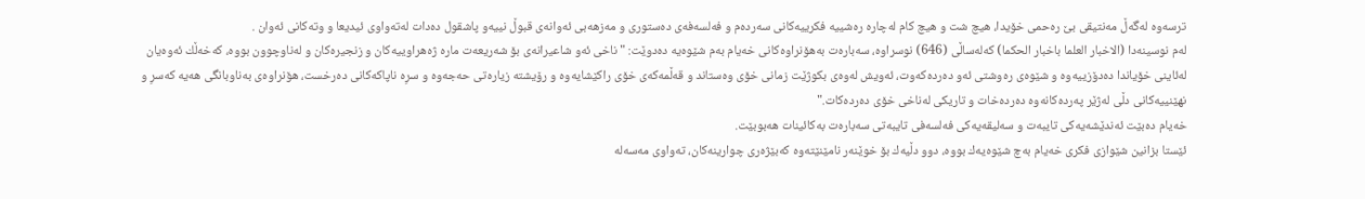ترسه‌وه‌ له‌گه‌ڵ مه‌نتیقی بێ ره‌حمی خۆیدا، هیچ شت و هیچ كام له‌چاره‌ ره‌شییه‌ فكرییه‌كانی سه‌رده‌م و فه‌لسه‌فه‌ی ده‌ستوری و مه‌زهه‌بی ئه‌وانه‌ی قبوڵ نییه‌و پاشقول ده‌دات له‌ته‌واوی ئیدیعا و وته‌كانی ئه‌وان .
له‌م نوسینه‌دا (الاخبار العلما باخبار الحكما) كه‌له‌ساڵی (646) نوسراوه‌، سه‌باره‌ت به‌هۆنراوه‌كانی خه‌یام به‌م شێوه‌یه‌ ده‌دوێت: "ناخی ئه‌و شاعیرانه‌ی بۆ شه‌ریعه‌ت ماره‌ ژه‌هراوییه‌كان و زنجیره‌كان و له‌ناوچوون بووه‌، كه‌خه‌ڵك ئه‌وه‌یان له‌ئاینی خۆیاندا ده‌دۆزییه‌وه‌ و شێوه‌ی ره‌وشتی ئه‌و ده‌رده‌كه‌وت، ئه‌ویش له‌وه‌ی بكوژێت زمانی خۆی وه‌ستاند و قه‌ڵمه‌كه‌ی خۆی راكێشایه‌وه‌ و رۆیشته‌ زیاره‌تی حه‌جه‌وه‌ و سرِه‌ ناپاكه‌كانی ده‌رخست، هۆنراوه‌ی به‌ناوبانگی هه‌یه‌ كه‌سرِ و نهێنییه‌كانی دڵی له‌ژێر په‌رده‌كانه‌وه‌ ده‌رده‌خات و تاریكی له‌ناخی خۆی ده‌رده‌كات."
خه‌یام ده‌بێت ئه‌ندێشه‌یه‌كی تایبه‌ت و سه‌لیقه‌یه‌كی فه‌لسه‌فی تایبه‌تی سه‌باره‌ت به‌كائینات هه‌بوبێت.
ئێستا بزانین شێوازی فكری خه‌یام به‌چ شێوه‌یه‌ك بووه‌، دوو دڵیه‌ك بۆ خوێنه‌ر نامێنێته‌وه‌ كه‌بێژه‌ری چوارینه‌كان، ته‌واوی مه‌سه‌له‌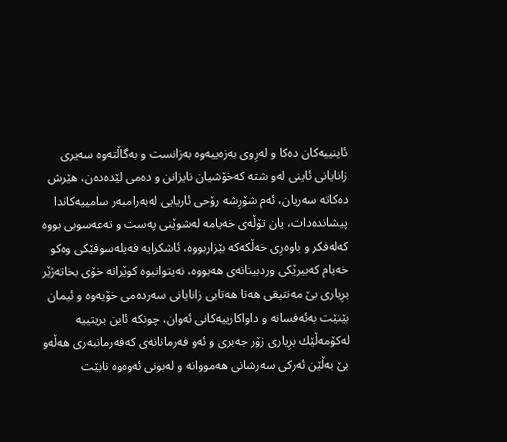ئاینییه‌كان ده‌كا و له‌رِوی به‌زه‌ییه‌وه‌ به‌زانست و به‌گاڵته‌وه‌ سه‌یری زانایانی ئاینی له‌و شته‌ كه‌خۆشیان نایزانن و ده‌می لێده‌ده‌ن، هێرش ده‌كاته‌ سه‌ریان، ئه‌م شۆرِشه‌ رۆحی ئاریایی له‌به‌رامبه‌ر سامییه‌كاندا پیشانده‌دات، یان تۆڵه‌ی خه‌یامه‌ له‌شوێنی په‌ست و ته‌عه‌سوبی بووه‌ كه‌له‌فكر و باوه‌رِی خه‌ڵكه‌كه‌ بێزاربووه‌، ئاشكرایه‌ فه‌یله‌سوفێكی وه‌كو خه‌یام كه‌بیرێكی وردبینانه‌ی هه‌بووه‌، نه‌یتوانیوه‌ كوێرانه‌ خۆی بخاته‌ژێر برِیاری بێ مه‌نتیقی هه‌تا هه‌تایی زانایانی سه‌رده‌می خۆیه‌وه‌ و ئیمان بێنێت به‌ئه‌فسانه‌ و داواكارییه‌كانی ئه‌وان، چونكه‌ ئاین بریتییه‌ له‌كۆمه‌ڵێك برِیاری زۆر جه‌بری و ئه‌و فه‌رمانانه‌ی كه‌فه‌رمانبه‌ری هه‌ڵه‌و بێ به‌ڵێن ئه‌ركی سه‌رشانی هه‌مووانه‌ و له‌بونی ئه‌وه‌وه‌ نابێت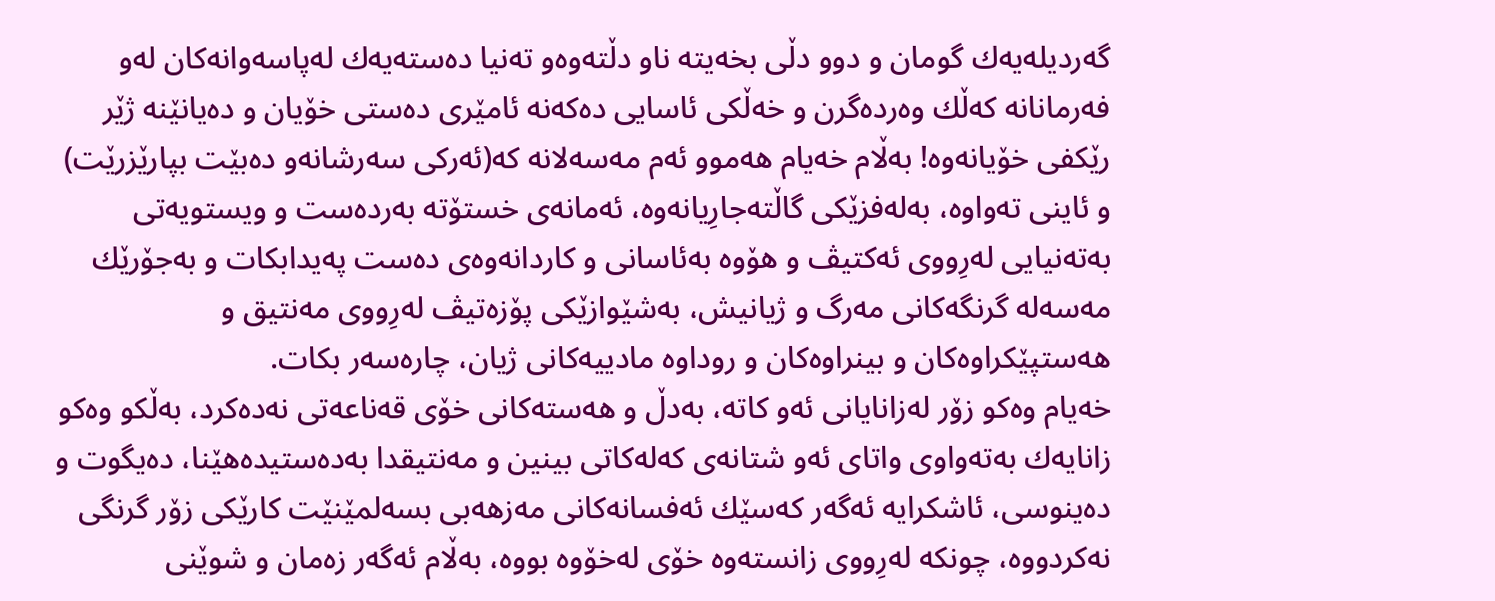گه‌ردیله‌یه‌ك گومان و دوو دڵی بخه‌یته‌ ناو دڵته‌وه‌و ته‌نیا ده‌سته‌یه‌ك له‌پاسه‌وانه‌كان له‌و فه‌رمانانه‌ كه‌ڵك وه‌رده‌گرن و خه‌ڵكی ئاسایی ده‌كه‌نه‌ ئامێری ده‌ستی خۆیان و ده‌یانێنه‌ ژێر رێكفی خۆیانه‌وه‌! به‌ڵام خه‌یام هه‌موو ئه‌م مه‌سه‌لانه‌ كه‌(ئه‌ركی سه‌رشانه‌و ده‌بێت بپارێزرێت) و ئاینی ته‌واوه‌، به‌له‌فزێكی گاڵته‌جارِیانه‌وه‌، ئه‌مانه‌ی خستۆته‌ به‌رده‌ست و ویستویه‌تی به‌ته‌نیایی له‌رِووی ئه‌كتیڤ و هۆوه‌ به‌ئاسانی و كاردانه‌وه‌ی ده‌ست په‌یدابكات و به‌جۆرێك مه‌سه‌له‌ گرنگه‌كانی مه‌رگ و ژیانیش، به‌شێوازێكی پۆزه‌تیڤ له‌رِووی مه‌نتیق و هه‌ستپێكراوه‌كان و بینراوه‌كان و روداوه‌ مادییه‌كانی ژیان، چاره‌سه‌ر بكات.
خه‌یام وه‌كو زۆر له‌زانایانی ئه‌و كاته‌، به‌دڵ و هه‌سته‌كانی خۆی قه‌ناعه‌تی نه‌ده‌كرد، به‌ڵكو وه‌كو زانایه‌ك به‌ته‌واوی واتای ئه‌و شتانه‌ی كه‌له‌كاتی بینین و مه‌نتیقدا به‌ده‌ستیده‌هێنا، ده‌یگوت و ده‌ینوسی، ئاشكرایه‌ ئه‌گه‌ر كه‌سێك ئه‌فسانه‌كانی مه‌زهه‌بی بسه‌لمێنێت كارێكی زۆر گرنگی نه‌كردووه‌، چونكه‌ له‌رِووی زانسته‌وه‌ خۆی له‌خۆوه‌ بووه‌، به‌ڵام ئه‌گه‌ر زه‌مان و شوێنی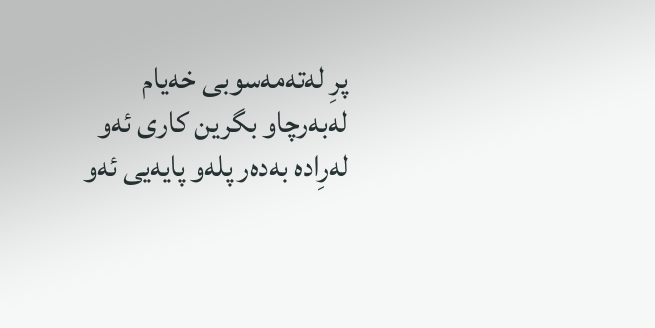پرِ له‌ته‌مه‌سوبی خه‌یام له‌به‌رچاو بگرین كاری ئه‌و له‌رِاده‌ به‌ده‌ر پله‌و پایه‌یی ئه‌و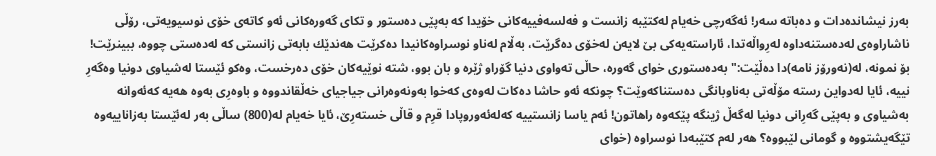به‌رز نیشانده‌دات و ده‌باته‌ سه‌ر! ئه‌گه‌رچی خه‌یام له‌كتێبه‌ زانست و فه‌لسه‌فییه‌كانی خۆیدا كه‌ به‌پێی ده‌ستور و تكای گه‌وره‌كانی ئه‌و كاته‌ی خۆی نوسیویه‌تی، رۆڵی ناشاراوه‌ی له‌ده‌ستنه‌داوه‌ له‌رِواڵه‌تدا، ئاراسته‌یه‌كی بێ لایه‌ن له‌خۆی ده‌گرێت، به‌ڵام له‌ناو نوسراوه‌كانیدا ده‌كرێت هه‌ندێك بابه‌تی زانستی كه‌ له‌ده‌ستی چووه‌، ببینرێت! بۆ نمونه‌، له‌(نه‌ورۆز نامه‌)دا ده‌ڵێت:" به‌ده‌ستوری خوای گه‌وره‌، حاڵی ته‌واوی دنیا گۆراو ژێره‌ و بان بوو، شته‌ نوێیه‌كان خۆی ده‌رخست، وه‌كو ئێستا له‌شیاوی دونیا وه‌گه‌رِ نییه‌، ئایا له‌دواین رسته‌ مۆڵه‌تی به‌ناوبانگی ده‌ستناكه‌وێت؟ چونكه‌ ئه‌و حاشا ده‌كات له‌وه‌ی كه‌خوا به‌ونه‌وه‌رانی جیاجیای خه‌ڵقاندووه‌ و باوه‌رِی به‌وه‌ هه‌یه‌ كه‌ئه‌وانه‌ به‌شیاوی و به‌پێی گه‌رِانی دونیا له‌گه‌ڵ ژینگه‌ پێكه‌وه‌ راهاتون! ئه‌م یاسا زانستییه‌ كه‌له‌ئه‌وروپادا قرِم و قاڵی خسته‌رِێ، ئایا خه‌یام له‌(800) ساڵی به‌ر له‌ئێستا به‌زاناییه‌وه‌ تێگه‌یشتووه‌ و گومانی لێبووه‌؟ هه‌ر له‌م كتێبه‌دا نوسراوه‌ (خوای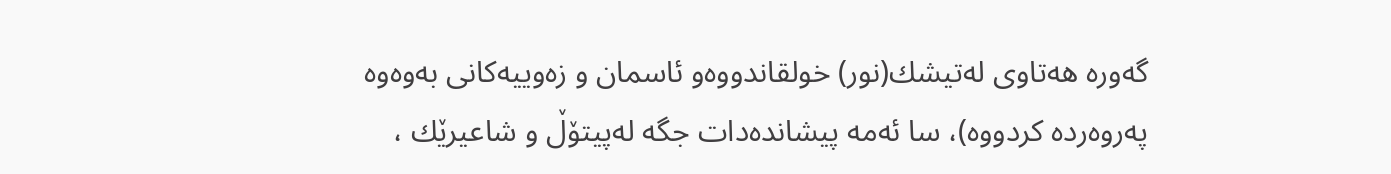گه‌وره‌ هه‌تاوی له‌تیشك(نور) خولقاندووه‌و ئاسمان و زه‌وییه‌كانی به‌وه‌وه‌ په‌روه‌رده‌ كردووه‌)، سا ئه‌مه‌ پیشانده‌دات جگه‌ له‌پیتۆڵ و شاعیرێك ،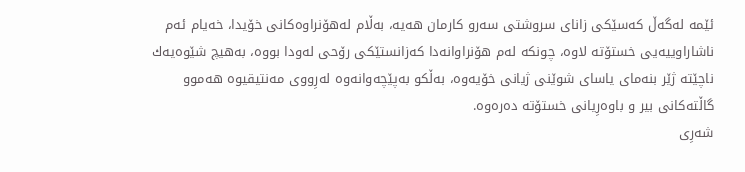ئێمه‌ له‌گه‌ڵ كه‌سێكی زانای سروشتی سه‌رو كارمان هه‌یه‌، به‌ڵام له‌هۆنراوه‌كانی خۆیدا، خه‌یام ئه‌م ناشاراوییه‌یی خستۆته‌ لاوه‌، چونكه‌ له‌م هۆنراوانه‌دا كه‌زانستێكی رۆحی له‌ودا بووه‌، به‌هیچ شێوه‌یه‌ك ناچێته‌ ژێر بنه‌مای یاسای شوێنی ژیانی خۆیه‌وه‌، به‌ڵكو به‌پێچه‌وانه‌وه‌ له‌رِووی مه‌نتیقیوه‌ هه‌موو گاڵته‌كانی بیر و باوه‌رِیانی خستۆته‌ ده‌ره‌وه‌.
شه‌رِی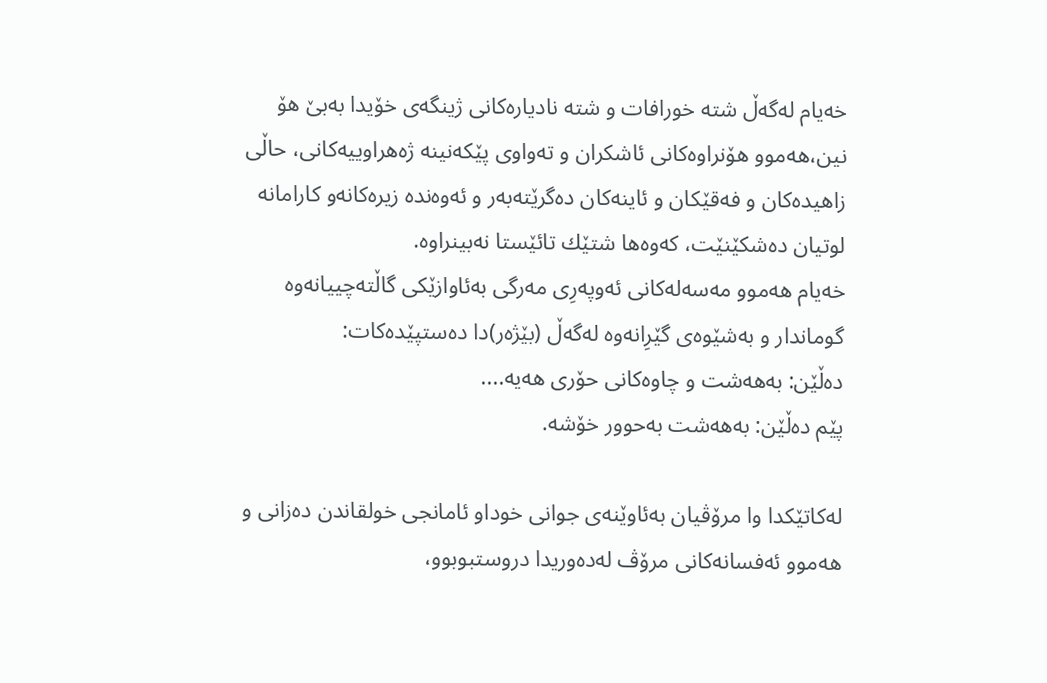خه‌یام له‌گه‌ڵ شته‌ خورافات و شته‌ نادیاره‌كانی ژینگه‌ی خۆیدا به‌بێ هۆ نین،هه‌موو هۆنراوه‌كانی ئاشكران و ته‌واوی پێكه‌نینه‌ ژه‌هراوییه‌كانی، حاڵی زاهیده‌كان و فه‌قێكان و ئاینه‌كان ده‌گرێته‌به‌ر و ئه‌وه‌نده‌ زیره‌كانه‌و كارامانه‌ لوتیان ده‌شكێنێت، كه‌وه‌ها شتێك تائێستا نه‌بینراوه‌.
خه‌یام هه‌موو مه‌سه‌له‌كانی ئه‌وپه‌رِی مه‌رگی به‌ئاوازێكی گاڵته‌چییانه‌وه‌ گوماندار و به‌شێوه‌ی گێرِانه‌وه‌ له‌گه‌ڵ (بێژه‌ر)دا ده‌ستپێده‌كات:
ده‌ڵێن: به‌هه‌شت و چاوه‌كانی حۆری هه‌یه‌....
پێم ده‌ڵێن: به‌هه‌شت به‌حوور خۆشه‌.

له‌كاتێكدا وا مرۆڤیان به‌ئاوێنه‌ی جوانی خوداو ئامانجی خولقاندن ده‌زانی و هه‌موو ئه‌فسانه‌كانی مرۆڤ له‌ده‌وریدا دروستبوبوو،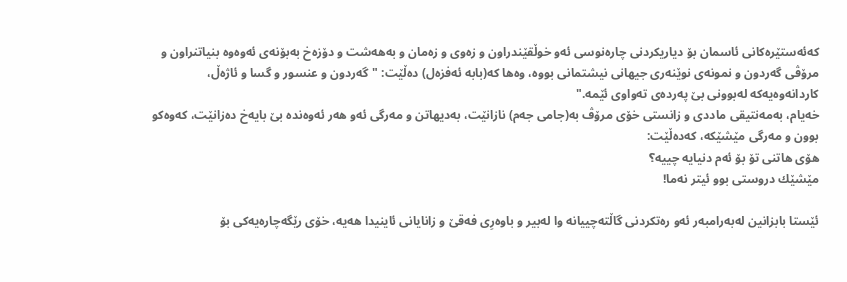كه‌ئه‌ستێره‌كانی ئاسمان بۆ دیاریكردنی چاره‌نوسی ئه‌و خوڵقێندراون و زه‌وی و زه‌مان و به‌هه‌شت و دۆزه‌خ به‌بۆنه‌ی ئه‌وه‌وه‌ بنیاتنراون و مرۆڤی گه‌ردون و نمونه‌ی نوێنه‌ری جیهانی نیشتمانی بووه‌، وه‌ها كه‌(بابه‌ ئه‌فزه‌ل) ده‌ڵێت: "گه‌ردون و عنسور و گسا و ئاژه‌ڵ، كاردانه‌وه‌یه‌كه‌ له‌بوونی بێ په‌رده‌ی ته‌واوی ئێمه‌."
خه‌یام، به‌مه‌نتیقی ماددی و زانستی خۆی مرۆڤ به‌(جامی جه‌م) نازانێت، به‌دیهاتن و مه‌رگی ئه‌و هه‌ر ئه‌وه‌نده‌ بێ بایه‌خ ده‌زانێت، كه‌وه‌كو بوون و مه‌رگی مێشێكه‌، كه‌ده‌ڵێت:
هۆی هاتنی تۆ بۆ ئه‌م دنیایه‌ چییه‌؟
مێشێك دروستی بوو ئیتر نه‌ما!

ئێستا بابزانین له‌به‌رامبه‌ر ئه‌و ره‌تكردنی گاڵته‌چییانه‌ وا له‌بیر و باوه‌رِی فه‌قێ و زانایانی ئاینیدا هه‌یه‌، خۆی رێگه‌چاره‌یه‌كی بۆ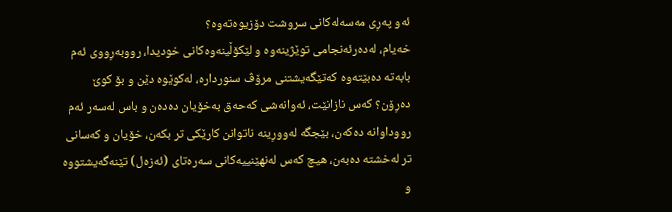ئه‌و په‌رِی مه‌سه‌له‌كانی سروشت دۆزیوه‌ته‌وه‌؟
خه‌یام، له‌ده‌رئه‌نجامی توێژینه‌وه‌ و لێكۆڵینه‌وه‌كانی خودیدا، رووبه‌رِووی ئه‌م بابه‌ته‌ ده‌بێته‌وه‌ كه‌تێگه‌یشتنی مرۆڤ سنورداره‌، له‌كوێوه‌ دێن و بۆ كوێ ده‌رِۆن؟ كه‌س نازانێت، ئه‌وانه‌شی كه‌حه‌ق به‌خۆیان ده‌ده‌ن و باس له‌سه‌ر ئه‌م رووداوانه‌ ده‌كه‌ن، بێجگه‌ له‌وورِینه‌ ناتوانن كارێكی تر بكه‌ن، خۆیان و كه‌سانی تر له‌خشته‌ ده‌به‌ن، هیچ كه‌س له‌نهێنییه‌كانی سه‌ره‌تای (ئه‌زه‌ل) تێنه‌گه‌یشتووه‌ و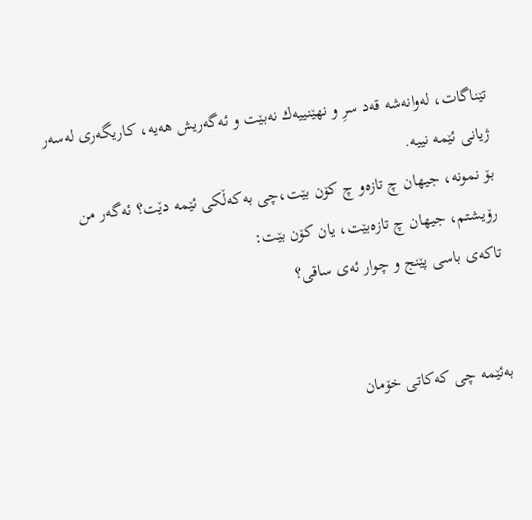تێناگات، له‌وانه‌شه‌ قه‌د سرِ و نهێنییه‌ك نه‌بێت و ئه‌گه‌ریش هه‌یه‌، كاریگه‌ری له‌سه‌ر ژیانی ئێمه‌ نییه‌.
بۆ نمونه‌، جیهان چ تازه‌و چ كۆن بێت،چی به‌كه‌ڵكی ئێمه‌ دێت؟ ئه‌گه‌ر من رۆیشتم، جیهان چ تازه‌بێت، یان كۆن بێت:
تاكه‌ی باسی پێنج و چوار ئه‌ی ساقی؟


به‌ئێمه‌ چی كه‌كاتی خۆمان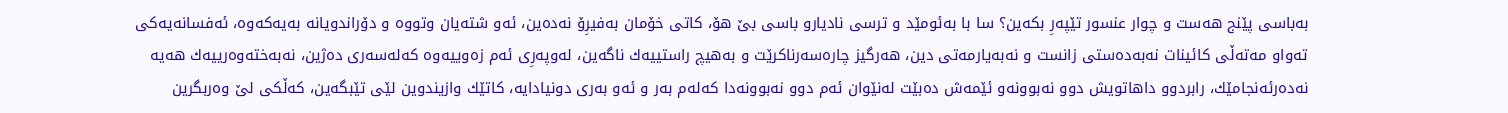به‌باسی پێنج هه‌ست و چوار عنسور تێپه‌رِ بكه‌ین؟ سا با به‌ئومێد و ترسی نادیارو باسی بێ هۆ، كاتی خۆمان به‌فیرِۆ نه‌ده‌ین، ئه‌و شته‌یان وتووه‌ و دۆراندویانه‌ به‌یه‌كه‌وه‌، ئه‌فسانه‌یه‌كی ته‌واو مه‌ته‌ڵی كائینات نه‌به‌ده‌ستی زانست و نه‌به‌یارمه‌تی دین، هه‌رگیز چاره‌سه‌رناكرێت و به‌هیچ راستییه‌ك ناگه‌ین، له‌وپه‌رِی ئه‌م زه‌وییه‌وه‌ كه‌له‌سه‌ری ده‌ژین، نه‌به‌خته‌وه‌رییه‌ك هه‌یه‌ نه‌ده‌رئه‌نجامێك، رابردوو داهاتویش دوو نه‌بوونه‌و ئێمه‌ش ده‌بێت له‌نێوان ئه‌م دوو نه‌بوونه‌دا كه‌له‌م به‌ر و ئه‌و به‌ری دونیادایه‌، كاتێك وازیندوین لێی تێبگه‌ین، كه‌ڵكی لێ وه‌ربگرین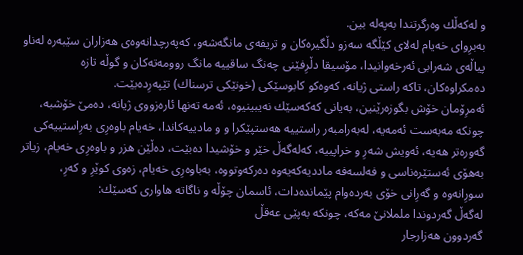و له‌كه‌ڵك وه‌رگرتندا به‌په‌له‌ بین.
به‌برِوای خه‌یام له‌لای كێڵگه‌ سه‌زو دڵگیره‌كان و تریفه‌ی مانگه‌شه‌و، كه‌په‌رچدانه‌وه‌ی هه‌زاران سێبه‌ره‌ له‌ناو پیاڵه‌ی شه‌رابی ئه‌رخه‌وانیدا، مۆسیقا دڵرِفێنی چه‌نگ ساقییه‌ مانگ روومه‌ته‌كان و گوڵه‌ تازه‌ ده‌مكراوه‌كان، تاكه‌ راستی ژیانه‌، كه‌وه‌كو كابوسێكی (خونێكی ترسناك) تێپه‌رِده‌بێت.
ئه‌مرِۆمان خۆش بگوزه‌رێنین، به‌یانی كه‌كه‌سێك نه‌یبینیوه‌، ئه‌مه‌ ته‌نها ئاره‌زووی ژیانه‌، ده‌مێ خۆشبه‌، چونكه‌ مه‌به‌ست ئه‌مه‌یه‌، له‌به‌رامبه‌ر راستییه‌ هه‌ستپێكرا و و مادییه‌كاندا، خه‌یام باوه‌رِی به‌رِاستییه‌كی گه‌وره‌تر هه‌یه‌، ئه‌ویش شه‌رِ و خراپییه‌، كه‌له‌گه‌ڵ خێر و خۆشیدا ده‌بێت، ده‌ڵێن هزر و باوه‌رِی خه‌یام، زیاتر به‌هۆی ئه‌ستێره‌ناسی و فه‌لسه‌فه‌ ماددیه‌كه‌یه‌وه‌ ده‌ركه‌وتووه‌، به‌باوه‌رِی خه‌یام، زه‌وی كوێرِ و كه‌رِ، سورِانه‌وه‌ و گه‌رِانی خۆی به‌رده‌وام پێمانده‌دات، ئاسمان چۆڵه‌ و ناگاته‌ هاواری كه‌سێك:
له‌گه‌ڵ گه‌ردوندا ململانێ مه‌كه‌، چونكه‌ به‌پێی عه‌قڵ
گه‌ردوون هه‌زارجار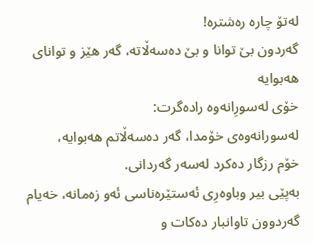له‌تۆ چاره‌ ره‌شتره‌!
گه‌ردون بێ توانا و بێ ده‌سه‌ڵاته‌، گه‌ر هێز و توانای هه‌بوایه‌
خۆی له‌سورِانه‌وه‌ راده‌گرت:
له‌سورانه‌وه‌ی خۆمدا، گه‌ر ده‌سه‌ڵاتم هه‌بوایه‌،
خۆم رزگار ده‌كرد له‌سه‌ر گه‌ردانی.
به‌پێی بیر وباوه‌رِی ئه‌ستێره‌ناسی ئه‌و زه‌مانه‌، خه‌یام گه‌ردوون تاوانبار ده‌كات و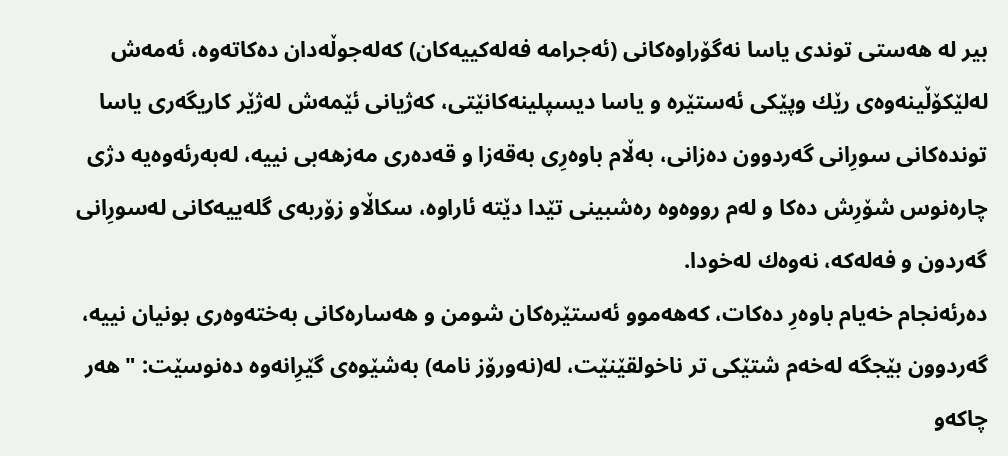بیر له‌ هه‌ستی توندی یاسا نه‌گۆراوه‌كانی (ئه‌جرامه‌ فه‌له‌كییه‌كان) كه‌له‌جوڵه‌دان ده‌كاته‌وه‌، ئه‌مه‌ش له‌لێكۆڵینه‌وه‌ی رێك وپێكی ئه‌ستێره‌ و یاسا دیسپلینه‌كانێتی، كه‌ژیانی ئێمه‌ش له‌ژێر كاریگه‌ری یاسا تونده‌كانی سورِانی گه‌ردوون ده‌زانی، به‌ڵام باوه‌رِی به‌قه‌زا و قه‌ده‌ری مه‌زهه‌بی نییه‌، له‌به‌رئه‌وه‌یه‌ دژی چاره‌نوس شۆرِش ده‌كا و له‌م رووه‌وه‌ ره‌شبینی تێدا دێته‌ ئاراوه‌، سكاڵاو زۆربه‌ی گله‌ییه‌كانی له‌سورِانی گه‌ردون و فه‌له‌كه‌، نه‌وه‌ك له‌خودا.
ده‌رئه‌نجام خه‌یام باوه‌رِ ده‌كات، كه‌هه‌موو ئه‌ستێره‌كان شومن و هه‌ساره‌كانی به‌خته‌وه‌ری بونیان نییه‌، گه‌ردوون بێجگه‌ له‌خه‌م شتێكی تر ناخولقێنێت، له‌(نه‌ورۆز نامه‌) به‌شێوه‌ی گێرِانه‌وه‌ ده‌نوسێت: "هه‌ر چاكه‌و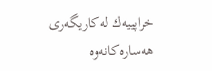خراپییه‌ك له‌كاریگه‌ری هه‌ساره‌كانه‌وه‌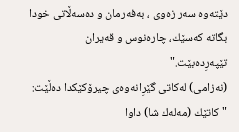دێته‌وه‌ سه‌ر زه‌وی ، به‌فه‌رمان و ده‌سه‌ڵاتی خودا بگاته‌ كه‌سێك، چاره‌نوس و قه‌یران تێپه‌رِده‌بێت."
(نه‌زامی) له‌كاتی گێرِانه‌وه‌ی چیرۆكێكدا ده‌ڵێت: "كاتێك (مه‌له‌ك شا) داوا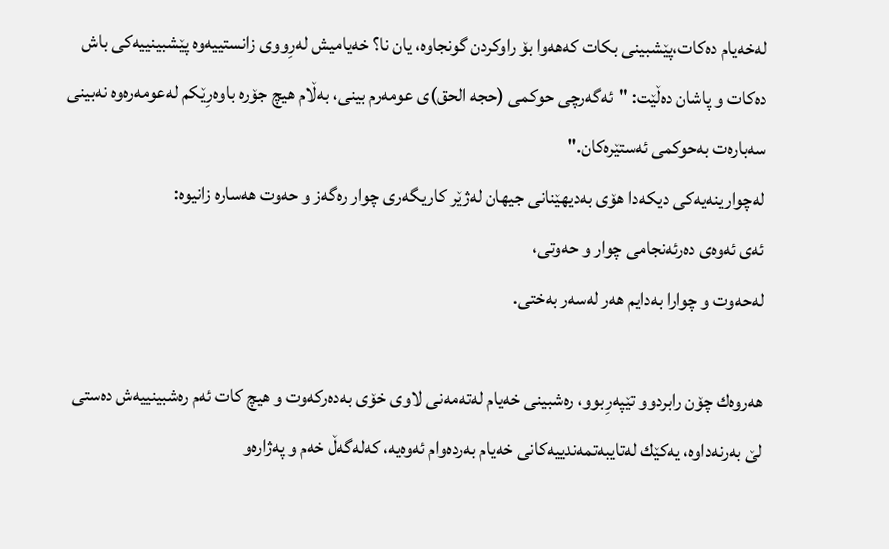له‌خه‌یام ده‌كات،پێشبینی بكات كه‌هه‌وا بۆ راوكردن گونجاوه‌، یان نا؟ خه‌یامیش له‌رِووی زانستییه‌وه‌ پێشبینییه‌كی باش ده‌كات و پاشان ده‌ڵێت: "ئه‌گه‌رچی حوكمی (حجه‌ الحق)ی عومه‌رم بینی، به‌ڵام هیچ جۆره‌ باوه‌رِێكم له‌عومه‌ره‌وه‌ نه‌بینی سه‌باره‌ت به‌حوكمی ئه‌ستێره‌كان."
له‌چوارینه‌یه‌كی دیكه‌دا هۆی به‌دیهێنانی جیهان له‌ژێر كاریگه‌ری چوار ره‌گه‌ز و حه‌وت هه‌ساره‌ زانیوه‌:
ئه‌ی ئه‌وه‌ی ده‌رئه‌نجامی چوار و حه‌وتی،
له‌حه‌وت و چوارا به‌دایم هه‌ر له‌سه‌ر به‌ختی.

هه‌روه‌ك چۆن رابردوو تێپه‌رِبوو، ره‌شبینی خه‌یام له‌ته‌مه‌نی لاوی خۆی به‌ده‌ركه‌وت و هیچ كات ئه‌م ره‌شبینییه‌ش ده‌ستی لێ به‌رنه‌داوه‌، یه‌كێك له‌تایبه‌تمه‌ندییه‌كانی خه‌یام به‌رده‌وام ئه‌وه‌یه‌، كه‌له‌گه‌ڵ خه‌م و په‌ژاره‌و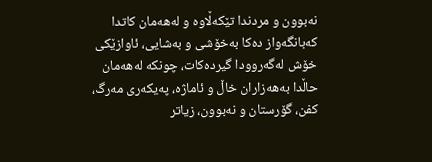نه‌بوون و مردندا تێكه‌ڵاوه‌ و له‌هه‌مان كاتدا كه‌بانگه‌واز ده‌كا به‌خۆشی و به‌شایی، ئاوازێكی خۆش له‌گه‌روودا گیرده‌كات، چونكه‌ له‌هه‌مان حاڵدا به‌هه‌زاران خاڵ و ئاماژه‌، په‌یكه‌ری مه‌رگ، كفن، گۆرستان و نه‌بوون، زیاتر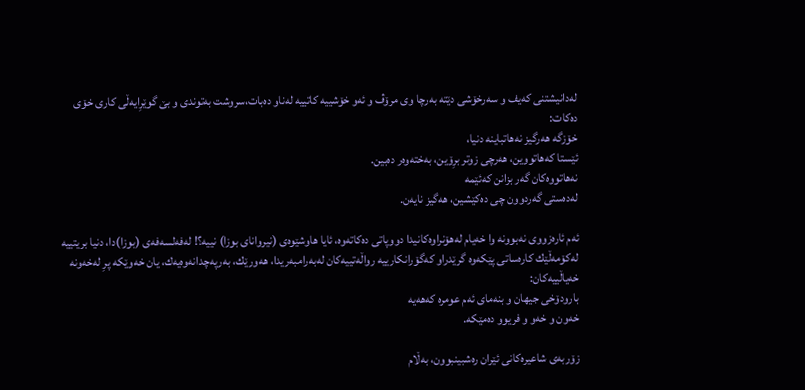له‌دانیشتنی كه‌یف و سه‌رخۆشی دێته‌ به‌رچا وی مرۆڤ و ئه‌و خۆشییه‌ كاتییه‌ له‌ناو ده‌بات،سروشت به‌توندی و بێ گوێرِایه‌ڵی كاری خۆی ده‌كات:
خۆزگه‌ هه‌رگیز نه‌هاتباینه‌ دنیا،
ئێستا كه‌هاتووین، هه‌رچی زوتر برِۆین، به‌خته‌وه‌ر ده‌بین.
نه‌هاتووه‌كان گه‌ر بزانن كه‌ئێمه‌
له‌ده‌ستی گه‌ردوون چی ده‌كێشین، هه‌گیز نایه‌ن.

ئه‌م ئاره‌زووی نه‌بوونه‌ وا خه‌یام له‌هۆنراوه‌كانیدا دووپاتی ده‌كاته‌وه‌، ئایا هاوشێوه‌ی (نیروانای بوزا) نییه‌؟! له‌فه‌لسه‌فه‌ی (بوزا)دا، دنیا بریتییه‌ له‌كۆمه‌ڵێك كاره‌ساتی پێكه‌وه‌ گرێدراو كه‌گۆرانكارییه‌ رواڵه‌تییه‌كان له‌به‌رامبه‌ریدا، هه‌ورێك، به‌رپه‌چدانه‌وه‌یه‌ك، یان خه‌وێكه‌ پرِ له‌خه‌ونه‌ خه‌یاڵییه‌كان:
بارودۆخی جیهان و بنه‌مای ئه‌م عومره‌ كه‌هه‌یه‌
خه‌ون و خه‌و و فریوو ده‌مێكه‌.

زۆربه‌ی شاعیره‌كانی ئێران ره‌شبینبوون، به‌ڵام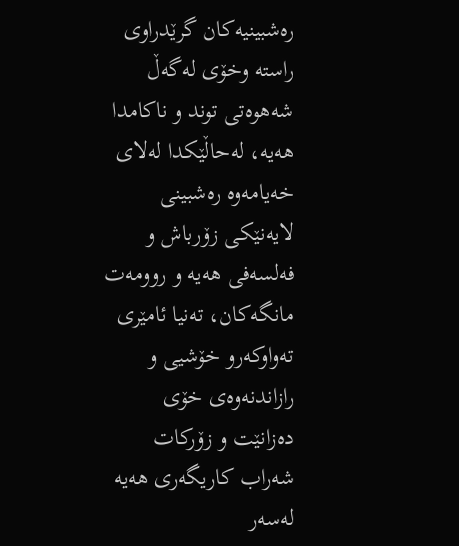ره‌شبینیه‌كان گرێدراوی راسته‌ وخۆی له‌گه‌ڵ شه‌هوه‌تی توند و ناكامدا هه‌یه‌، له‌حاڵێكدا له‌لای خه‌یامه‌وه‌ ره‌شبینی لایه‌نێكی زۆرباش و فه‌لسه‌فی هه‌یه‌ و روومه‌ت مانگه‌كان، ته‌نیا ئامێری ته‌واوكه‌رو خۆشیی و رازاندنه‌وه‌ی خۆی ده‌زانێت و زۆركات شه‌راب كاریگه‌ری هه‌یه‌ له‌سه‌ر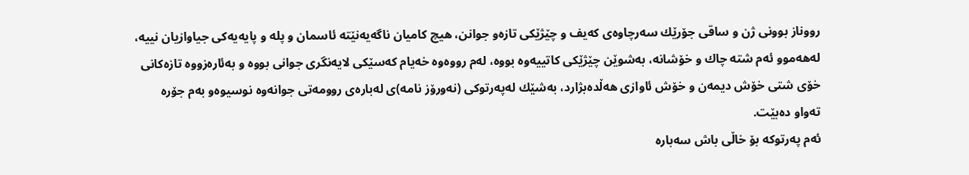رووناز بوونی ژن و ساقی جۆرێك سه‌رچاوه‌ی كه‌یف و چێژێكی تازه‌و جوانن، هیچ كامیان ناگه‌یه‌نێته‌ ئاسمان و پله‌ و پایه‌یه‌كی جیاوازیان نییه‌، له‌هه‌موو ئه‌م شته‌ چاك و خۆشانه‌، به‌شوێن چێژێكی كاتییه‌وه‌ بووه‌، له‌م رووه‌وه‌ خه‌یام كه‌سێكی لایه‌نگری جوانی بووه‌ و به‌ئاره‌زووه‌ تازه‌كانی خۆی شتی خۆش دیمه‌ن و خۆش ئاوازی هه‌ڵده‌بژارد، به‌شێك له‌په‌رتوكی (نه‌ورۆز نامه‌)ی له‌باره‌ی روومه‌تی جوانه‌وه‌ نوسیوه‌و به‌م جۆره‌ ته‌واو ده‌بێت.
ئه‌م په‌رتوكه‌ بۆ خاڵی باش سه‌باره‌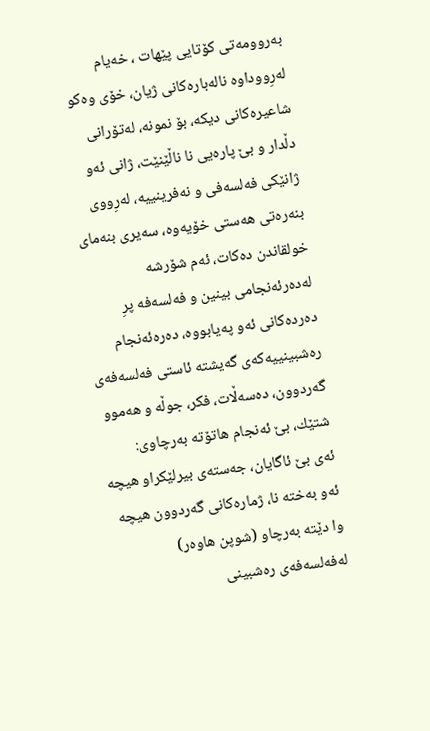به‌روومه‌تی كۆتایی پێهات ، خه‌یام له‌رِووداوه‌ ناله‌باره‌كانی ژیان، خۆی وه‌كو شاعیره‌كانی دیكه‌، بۆ نمونه‌، له‌تۆرانی دڵدار و بێ پاره‌یی نا ناڵێنێت، ژانی ئه‌و ژانێكی فه‌لسه‌فی و نه‌فرینییه‌، له‌رِووی بنه‌ره‌تی هه‌ستی خۆیه‌وه‌، سه‌یری بنه‌مای خولقاندن ده‌كات، ئه‌م شۆرشه‌ له‌ده‌رئه‌نجامی بینین و فه‌لسه‌فه‌ پرِ ده‌رده‌كانی ئه‌و په‌یابووه‌، ده‌ره‌ئه‌نجام ره‌شبینییه‌كه‌ی گه‌یشته‌ ئاستی فه‌لسه‌فه‌ی گه‌ردوون، ده‌سه‌ڵات، فكر، جوڵه‌ و هه‌موو شتێك، بێ ئه‌نجام هاتۆته‌ به‌رچاوی:
ئه‌ی بێ ئاگایان، جه‌سته‌ی بیرلێكراو هیچه‌
ئه‌و به‌خته‌ نا، ژماره‌كانی گه‌ردوون هیچه‌
وا دێته‌ به‌رچاو (شوپن هاوه‌ر) له‌فه‌لسه‌فه‌ی ره‌شبینی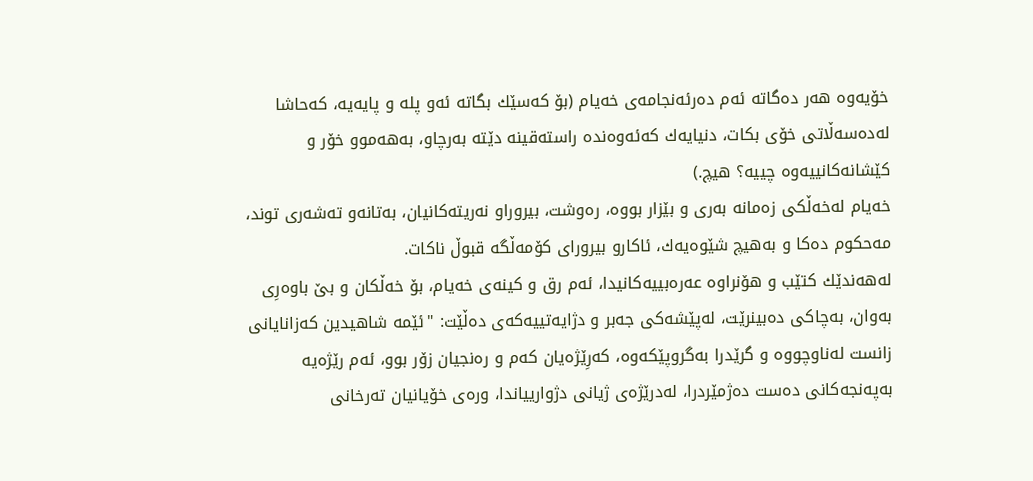خۆیه‌وه‌ هه‌ر ده‌گاته‌ ئه‌م ده‌رئه‌نجامه‌ی خه‌یام (بۆ كه‌سێك بگاته‌ ئه‌و پله‌ و پایه‌یه‌، كه‌حاشا له‌ده‌سه‌ڵاتی خۆی بكات، دنیایه‌ك كه‌ئه‌وه‌نده‌ راسته‌قینه‌ دێته‌ به‌رچاو، به‌هه‌موو خۆر و كێشانه‌كانییه‌وه‌ چییه‌؟ هیچ.)
خه‌یام له‌خه‌ڵكی زه‌مانه‌ به‌ری و بێزار بووه‌، ره‌وشت، بیروراو نه‌ریته‌كانیان، به‌تانه‌و ته‌شه‌ری توند، مه‌حكوم ده‌كا و به‌هیچ شێوه‌یه‌ك، ئاكارو بیرورای كۆمه‌ڵگه‌ قبوڵ ناكات.
له‌هه‌ندێك كتێب و هۆنراوه‌ عه‌ره‌بییه‌كانیدا، ئه‌م رق و كینه‌ی خه‌یام، بۆ خه‌ڵكان و بێ باوه‌رِی به‌وان، به‌چاكی ده‌بینرێت، له‌پێشه‌كی جه‌بر و دژایه‌تییه‌كه‌ی ده‌ڵێت: "ئێمه‌ شاهیدین كه‌زانایانی زانست له‌ناوچووه‌ و گرێدرا به‌گروپێكه‌وه‌، كه‌رِێژه‌یان كه‌م و ره‌نجیان زۆر بوو، ئه‌م رێژه‌یه‌ به‌په‌نجه‌كانی ده‌ست ده‌ژمێردرا، له‌درێژه‌ی ژیانی دژوارییاندا، وره‌ی خۆیانیان ته‌رخانی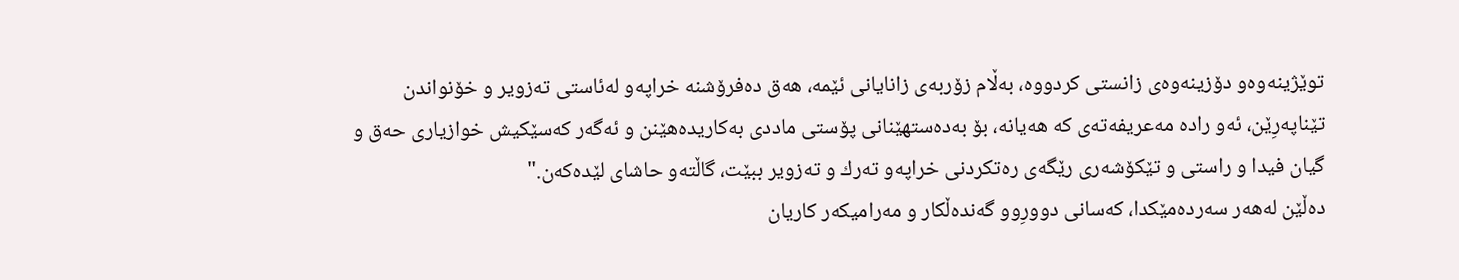توێژینه‌وه‌و دۆزینه‌وه‌ی زانستی كردووه‌، به‌ڵام زۆربه‌ی زانایانی ئێمه‌، هه‌ق ده‌فرۆشنه‌ خراپه‌و له‌ئاستی ته‌زویر و خۆنواندن تێناپه‌رِێن، ئه‌و راده‌ مه‌عریفه‌ته‌ی كه‌ هه‌یانه‌، بۆ به‌ده‌ستهێنانی پۆستی ماددی به‌كاریده‌هێنن و ئه‌گه‌ر كه‌سێكیش خوازیاری حه‌ق و گیان فیدا و راستی و تێكۆشه‌ری رێگه‌ی ره‌تكردنی خراپه‌و ته‌رك و ته‌زویر ببێت، گاڵته‌و حاشای لێده‌كه‌ن."
ده‌ڵێن له‌هه‌ر سه‌رده‌مێكدا، كه‌سانی دوورِوو گه‌نده‌ڵكار و مه‌رامیكه‌ر كاریان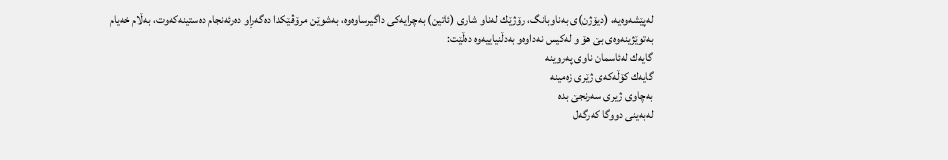له‌پێشه‌وه‌یه‌، (دیۆژن)ی به‌ناوبانگ، رۆژێك له‌ناو شاری (ئاتین) به‌چرایه‌كی داگیرساوه‌وه‌، به‌شوێن مرۆڤێكدا ده‌گه‌رِاو ده‌رئه‌نجام ده‌ستینه‌كه‌وت، به‌ڵام خه‌یام به‌توێژینه‌وه‌ی بێ هۆ و له‌كیس نه‌داوه‌و به‌دڵنیاییه‌وه‌ ده‌ڵێت:
گایه‌ك له‌ئاسمان ناوی په‌روینه‌
گایه‌ك كۆڵه‌كه‌ی ژێری زه‌مینه‌
به‌چاوی ژیری سه‌رنجێ بده‌
له‌به‌ینی دووگا كه‌رگه‌ل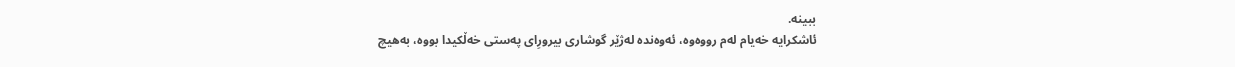ببینه‌.
ئاشكرایه‌ خه‌یام له‌م رووه‌وه‌، ئه‌وه‌نده‌ له‌ژێر گوشاری بیرورِای په‌ستی خه‌ڵكیدا بووه‌، به‌هیچ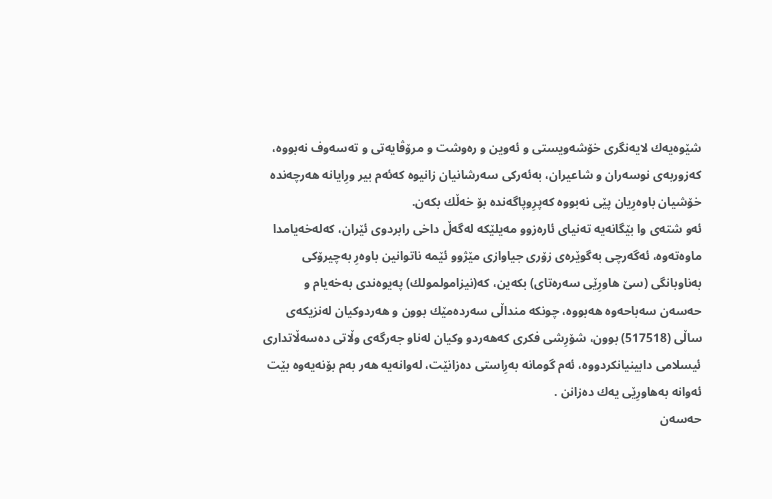شێوه‌یه‌ك لایه‌نگری خۆشه‌ویستی و ئه‌وین و ره‌وشت و مرۆڤایه‌تی و ته‌سه‌وف نه‌بووه‌، كه‌زوربه‌ی نوسه‌ران و شاعیران، به‌ئه‌ركی سه‌رشانیان زانیوه‌ كه‌ئه‌م بیر ورِایانه‌ هه‌رچه‌نده‌ خۆشیان باوه‌رِیان پێی نه‌بووه‌ كه‌پرِوپاگه‌نده‌ بۆ خه‌ڵك بكه‌ن.
ئه‌و شته‌ی وا بێگانه‌یه‌ ته‌نیای ئاره‌زوو مه‌یلێكه‌ له‌گه‌ڵ داخی رابردوی ئێران، كه‌له‌خه‌یامدا ماوه‌ته‌وه‌، ئه‌گه‌رچی به‌گوێره‌ی زۆری جیاوازی مێژوو ئێمه‌ ناتوانین باوه‌رِ به‌چیرۆكی به‌ناوبانگی (سێ هاورِێی سه‌ره‌تای) بكه‌ین، كه‌(نیزامولمولك) په‌یوه‌ندی به‌خه‌یام و حه‌سه‌ن سه‌باحه‌وه‌ هه‌بووه‌، چونكه‌ منداڵی سه‌رده‌مێك بوون و هه‌ردوكیان له‌نزیكه‌ی ساڵی (517518) بوون، شۆرِشی فكری كه‌هه‌ردو وكیان له‌ناو جه‌رگه‌ی وڵاتی ده‌سه‌ڵاتداری ئیسلامی دابینیانكردووه‌، ئه‌م گومانه‌ به‌رِاستی ده‌زانێت، له‌وانه‌یه‌ هه‌ر به‌م بۆنه‌یه‌وه‌ بێت ئه‌وانه‌ به‌هاورِێی یه‌ك ده‌زانن .
حه‌سه‌ن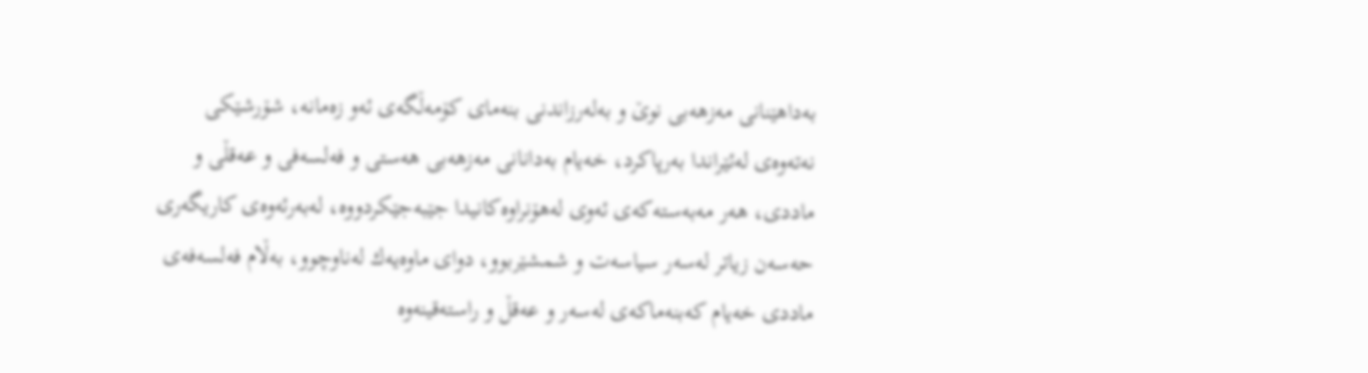به‌داهێنانی مه‌زهه‌بی نوێ و به‌له‌رزاندنی بنه‌مای كۆمه‌ڵگه‌ی ئه‌و زه‌مانه‌، شۆرشێكی نه‌ته‌وه‌ی له‌ئێراندا به‌رپاكرد، خه‌یام به‌دانانی مه‌زهه‌بی هه‌ستی و فه‌لسه‌فی و عه‌قڵی و ماددی، هه‌ر مه‌به‌سته‌كه‌ی ئه‌وی له‌هۆنراوه‌كانیدا جێبه‌جێكردووه‌، له‌به‌رئه‌وه‌ی كاریگه‌ری حه‌سه‌ن زیاتر له‌سه‌ر سیاسه‌ت و شمشێربوو، دوای ماوه‌یه‌ك له‌ناوچوو، به‌ڵام فه‌لسه‌فه‌ی ماددی خه‌یام كه‌بنه‌ماكه‌ی له‌سه‌ر و عه‌قڵ و راسته‌قینه‌وه‌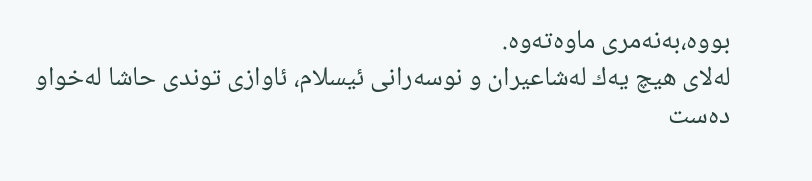بووه‌،به‌نه‌مری ماوه‌ته‌وه‌.
له‌لای هیچ یه‌ك له‌شاعیران و نوسه‌رانی ئیسلام، ئاوازی توندی حاشا له‌خواو ده‌ست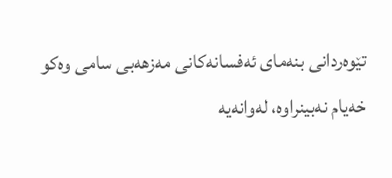تێوه‌ردانی بنه‌مای ئه‌فسانه‌كانی مه‌زهه‌بی سامی وه‌كو خه‌یام نه‌بینراوه‌، له‌وانه‌یه‌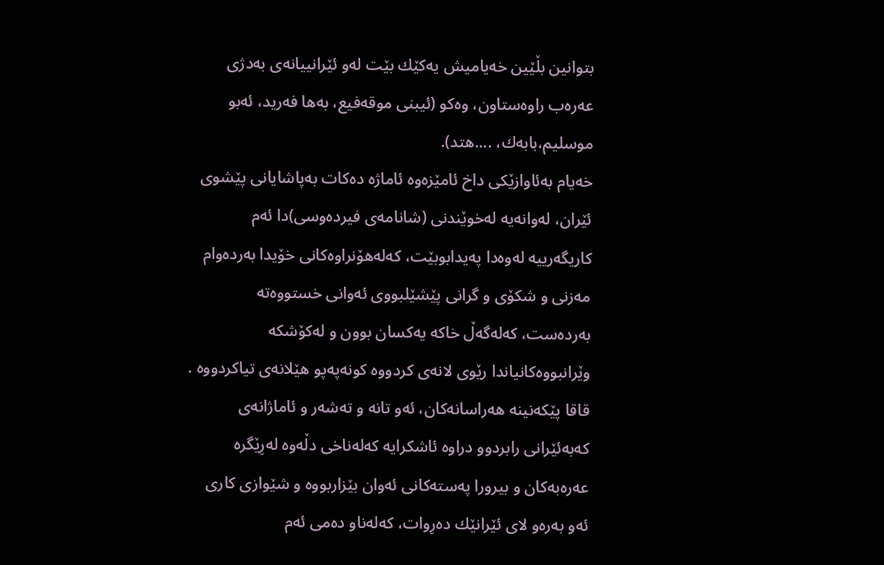بتوانین بڵێین خه‌یامیش یه‌كێك بێت له‌و ئێرانییانه‌ی به‌دژی عه‌ره‌ب راوه‌ستاون، وه‌كو (ئیبنی موقه‌فیع، به‌ها فه‌رید، ئه‌بو موسلیم،بابه‌ك، ....هتد).
خه‌یام به‌ئاوازێكی داخ ئامێزه‌وه‌ ئاماژه‌ ده‌كات به‌پاشایانی پێشوی ئێران، له‌وانه‌یه‌ له‌خوێندنی (شانامه‌ی فیرده‌وسی)دا ئه‌م كاریگه‌رییه‌ له‌وه‌دا په‌یدابوبێت، كه‌له‌هۆنراوه‌كانی خۆیدا به‌رده‌وام مه‌زنی و شكۆی و گرانی پێشێلبووی ئه‌وانی خستووه‌ته‌ به‌رده‌ست، كه‌له‌گه‌ڵ خاكه‌ یه‌كسان بوون و له‌كۆشكه‌ وێرانبووه‌كانیاندا رێوی لانه‌ی كردووه‌ كونه‌په‌پو هێلانه‌ی تیاكردووه‌ .
قاقا پێكه‌نینه‌ هه‌راسانه‌كان، ئه‌و تانه‌ و ته‌شه‌ر و ئاماژانه‌ی كه‌به‌ئێرانی رابردوو دراوه‌ ئاشكرایه‌ كه‌له‌ناخی دڵه‌وه‌ له‌رِێگره‌ عه‌ره‌به‌كان و بیرورا په‌سته‌كانی ئه‌وان بێزاربووه‌ و شێوازی كاری ئه‌و به‌ره‌و لای ئێرانێك ده‌رِوات، كه‌له‌ناو ده‌می ئه‌م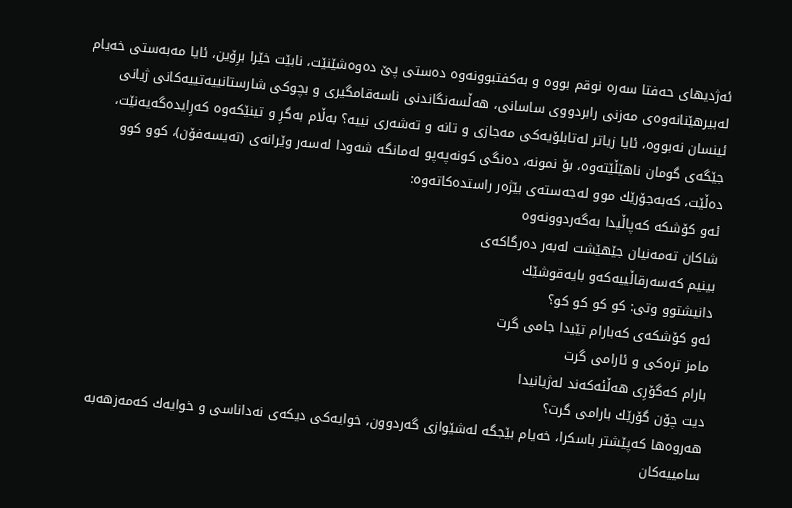ئه‌ژدیهای حه‌فتا سه‌ره‌ نوقم بووه‌ و به‌كفتبوونه‌وه‌ ده‌ستی پێ ده‌وه‌شێنێت، نابێت خێرا برِۆین، ئایا مه‌به‌ستی خه‌یام له‌بیرهێنانه‌وه‌ی مه‌زنی رابردووی ساسانی، هه‌ڵسه‌نگاندنی ناسه‌قامگیری و بچوكی شارستانییه‌تییه‌كانی ژیانی ئینسان نه‌بووه‌، ئایا زیاتر له‌تابلۆیه‌كی مه‌جازی و تانه‌ و ته‌شه‌ری نییه‌؟ به‌ڵام به‌گرِ و تینێكه‌وه‌ كه‌رِایده‌گه‌یه‌نێت، جێگه‌ی گومان ناهێڵێته‌وه‌، بۆ نمونه‌، ده‌نگی كونه‌په‌پو له‌مانگه‌ شه‌ودا له‌سه‌ر وێرانه‌ی (ته‌یسه‌فۆن)، كوو كوو ده‌ڵێت، كه‌به‌جۆرێك موو له‌جه‌سته‌ی بێژه‌ر راستده‌كاته‌وه‌:
ئه‌و كۆشكه‌ كه‌پاڵیدا به‌گه‌ردوونه‌وه‌
شاكان ته‌مه‌نیان جێهێشت له‌به‌ر ده‌رگاكه‌ی
بینیم كه‌سه‌رقاڵییه‌كه‌و بایه‌قوشێك
دانیشتوو وتی: كو كو كو كو؟
ئه‌و كۆشكه‌ی كه‌بارام تێیدا جامی گرت
مامز تره‌كی و ئارامی گرت
بارام كه‌گۆرِی هه‌ڵئه‌كه‌ند له‌ژیانیدا
دیت چۆن گۆرێك بارامی گرت؟
هه‌روه‌ها كه‌پێشتر باسكرا، خه‌یام بێجگه‌ له‌شێوازی گه‌ردوون، خوایه‌كی دیكه‌ی نه‌داناسی و خوایه‌ك كه‌مه‌زهه‌به‌ سامییه‌كان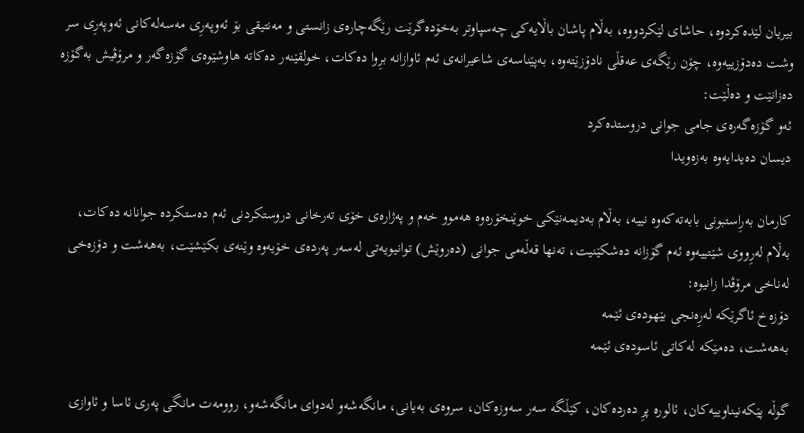بیریان لێده‌كردوه‌، حاشای لێكردووه‌، به‌ڵام پاشان باڵایه‌كی چه‌سپاوتر به‌خۆده‌گرێت رێگه‌چاره‌ی زانستی و مه‌نتیقی بۆ ئه‌وپه‌رِی مه‌سه‌له‌كانی ئه‌وپه‌رِی سر وشت ده‌دۆزییه‌وه‌، چۆن رێگه‌ی عه‌قڵی نادۆزێته‌وه‌، به‌پێناسه‌ی شاعیرانه‌ی ئه‌م ئاوازانه‌ برِوا ده‌كات، خولقێنه‌ر ده‌كاته‌ هاوشێوه‌ی گۆزه‌گه‌ر و مرۆڤیش به‌گۆزه‌ ده‌زانێت و ده‌ڵێت:
ئه‌و گۆزه‌گه‌ره‌ی جامی جوانی دروستده‌كرد
دیسان ده‌یدایه‌وه‌ به‌زه‌ویدا

كارمان به‌رِاستبونی بابه‌ته‌كه‌وه‌ نییه‌، به‌ڵام به‌دیمه‌نێكی خوێنخۆره‌وه‌ هه‌موو خه‌م و په‌ژاره‌ی خۆی ته‌رخانی دروستكردنی ئه‌م ده‌ستكرده‌ جوانانه‌ ده‌كات، به‌ڵام له‌رِووی شێتییه‌وه‌ ئه‌م گۆزانه‌ ده‌شكێنیت، ته‌نها قه‌ڵه‌می جوانی (ده‌روێش) توانیویه‌تی له‌سه‌ر په‌رده‌ی خۆیه‌وه‌ وێنه‌ی بكێشێت، به‌هه‌شت و دۆزه‌خی له‌ناخی مرۆڤدا زانیوه‌:
دۆزه‌خ ئاگرێكه‌ له‌رِه‌نجی بێهوده‌ی ئێمه‌
به‌هه‌شت، ده‌مێكه‌ له‌كاتی ئاسوده‌ی ئێمه‌

گوڵه‌ پێكه‌نیناوییه‌كان، ئالوره‌ پرِ ده‌رده‌كان، كێڵگه‌ سه‌ر سه‌وزه‌كان، سروه‌ی به‌یانی، مانگه‌شه‌و له‌دوای مانگه‌شه‌و، روومه‌ت مانگی په‌ری ئاسا و ئاوازی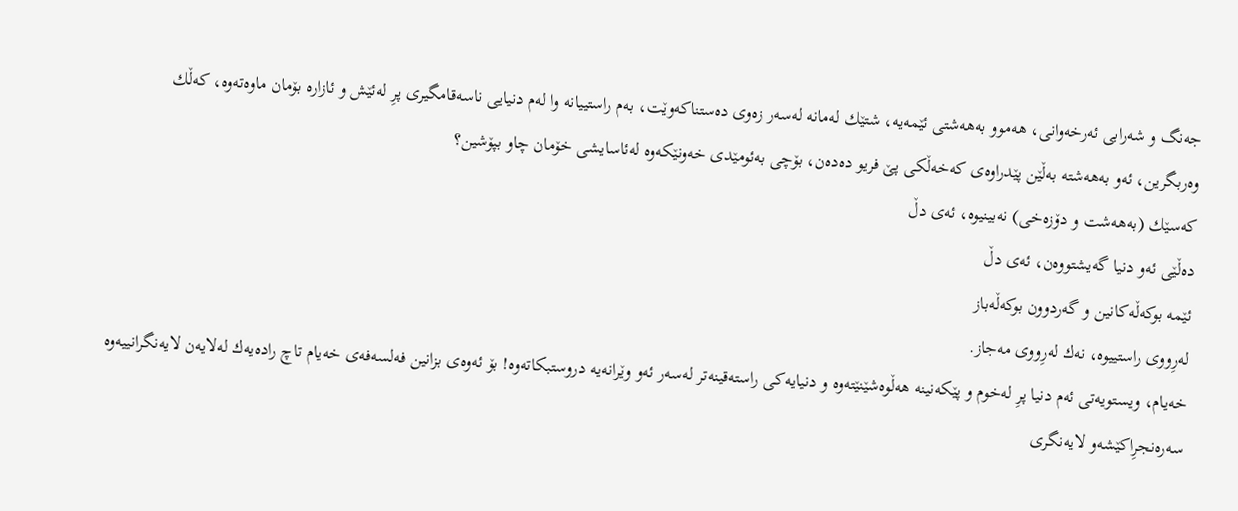جه‌نگ و شه‌رابی ئه‌رخه‌وانی، هه‌موو به‌هه‌شتی ئێمه‌یه‌، شتێك له‌مانه‌ له‌سه‌ر زه‌وی ده‌ستناكه‌وێت، به‌م راستییانه‌ وا له‌م دنیایی ناسه‌قامگیری پرِ له‌ئێش و ئازاره‌ بۆمان ماوه‌ته‌وه‌، كه‌ڵك وه‌ربگرین، ئه‌و به‌هه‌شته‌ به‌ڵێن پێدراوه‌ی كه‌خه‌ڵكی پێ فریو ده‌ده‌ن، بۆچی به‌ئومێدی خه‌ونێكه‌وه‌ له‌ئاسایشی خۆمان چاو بپۆشین؟
كه‌سێك (به‌هه‌شت و دۆزه‌خی) نه‌بینیوه‌، ئه‌ی دڵ
ده‌ڵێی ئه‌و دنیا گه‌یشتووه‌ن، ئه‌ی دڵ
ئێمه‌ بوكه‌ڵه‌كانین و گه‌ردوون بوكه‌ڵه‌باز
له‌رِووی راستییوه‌، نه‌ك له‌رِووی مه‌جاز.
خه‌یام، ویستویه‌تی ئه‌م دنیا پرِ له‌خوم و پێكه‌نینه‌ هه‌ڵوه‌شێنێته‌وه‌ و دنیایه‌كی راسته‌قینه‌تر له‌سه‌ر ئه‌و وێرانه‌یه‌ دروستبكاته‌وه‌! بۆ ئه‌وه‌ی بزانین فه‌لسه‌فه‌ی خه‌یام تاچ راده‌یه‌ك له‌لایه‌ن لایه‌نگرانییه‌وه‌ سه‌ره‌نجرِاكێشه‌و لایه‌نگری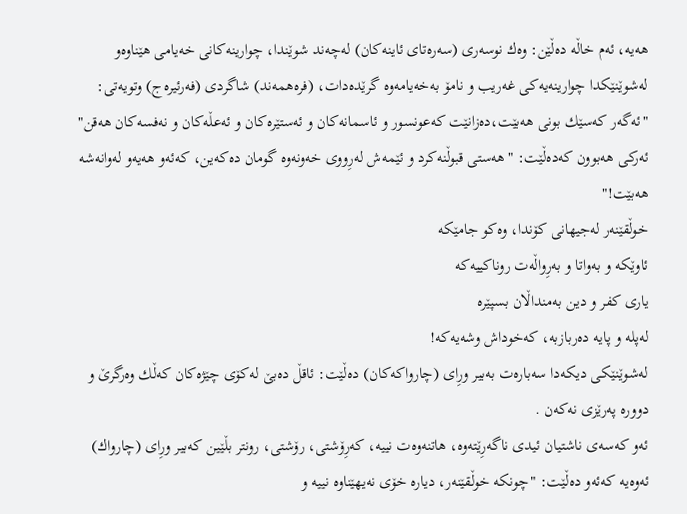هه‌یه‌، ئه‌م خاڵه‌ ده‌ڵێن: وه‌ك نوسه‌ری (سه‌ره‌تای ئاینه‌كان) له‌چه‌ند شوێندا، چوارینه‌كانی خه‌یامی هێناوه‌و له‌شوێنێكدا چوارینه‌یه‌كی غه‌ریب و نامۆ به‌خه‌یامه‌وه‌ گرێده‌دات، (فره‌همه‌ند) شاگردی (فه‌رئیره‌ج) وتویه‌تی: "ئه‌گه‌ر كه‌سێك بونی هه‌بێت،ده‌زانێت كه‌عونسور و ئاسمانه‌كان و ئه‌ستێره‌كان و ئه‌عڵه‌كان و نه‌فسه‌كان هه‌قن" ئه‌ركی هه‌بوون كه‌ده‌ڵێت: "هه‌ستی قبوڵنه‌كرد و ئێمه‌ش له‌رِووی خه‌ونه‌وه‌ گومان ده‌كه‌ین، كه‌ئه‌و هه‌یه‌و له‌وانه‌شه‌ هه‌بێت!"
خوڵقێنه‌ر له‌جیهانی كۆندا، وه‌كو جامێكه‌
ئاوێكه‌ و به‌واتا و به‌رِواڵه‌ت روناكییه‌كه‌
یاری كفر و دین به‌منداڵان بسپێره‌
له‌پله‌ و پایه‌ ده‌ربازبه‌، كه‌خوداش وشه‌یه‌كه‌!
له‌شوێنێكی دیكه‌دا سه‌باره‌ت به‌بیر ورِای (چارواكه‌كان) ده‌ڵێت: ئاقڵ ده‌بێ له‌كۆی چێژه‌كان كه‌ڵك وه‌رگرێ و دووره‌ په‌رێزی نه‌كه‌ن .
ئه‌و كه‌سه‌ی ناشتیان ئیدی ناگه‌رِێته‌وه‌، هاتنه‌وه‌ت نییه‌، كه‌رِۆشتی، رۆشتی، رونتر بڵێین كه‌بیر ورِای (چارواك) ئه‌وه‌یه‌ كه‌ئه‌و ده‌ڵێت: "چونكه‌ خوڵقێنه‌ر، دیاره‌ خۆی نه‌یهێناوه‌ نییه‌ و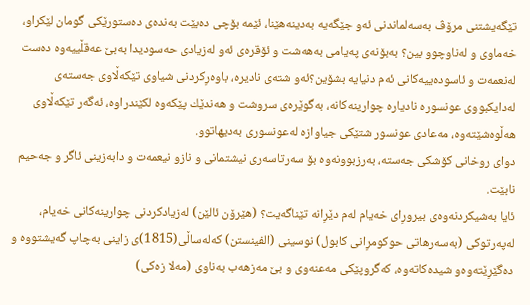تێگه‌یشتنی مرۆڤ به‌سه‌لماندنی ئه‌و جێگه‌یه‌ به‌دینه‌هێنا، ئێمه‌ بۆچی ده‌بێت به‌نده‌ی ده‌ستورێكی گومان لێكراو، خه‌ماوی و له‌ناوچوو بین؟ به‌بۆنه‌ی په‌یامی به‌هه‌شت و ئۆقره‌ی ئه‌و له‌زیادی حه‌سودیدا به‌بێ عه‌قڵییه‌وه‌ ده‌ست له‌نعمه‌ت و ئاسوده‌ییه‌كانی ئه‌م دنیایه‌ بشۆین؟ئه‌و شته‌ی نادیره‌، باوه‌رِكردنی شیاوی تێكه‌ڵاوی جه‌سته‌ی له‌دایكبووی عونسوره‌ نادیاره‌ چوارینه‌كانه‌، به‌گوێره‌ی سروشت و هه‌ندێك پێكه‌وه‌ لكێندراوه‌، ئه‌گه‌ر تێكه‌ڵاوی هه‌ڵوه‌شێته‌وه‌، مه‌عادی عونسور شتێكی جیاوازه‌ له‌عونسوری به‌دیهاتوو.
دوای روخانی كۆشكی جه‌سته‌، به‌رزبوونه‌وه‌ بۆ سه‌رتاسه‌ری نیشتمانی و نازو نیعمه‌ت و دابه‌زینی ئاگر و جه‌حیم نابێت.
ئایا به‌شیكردنه‌وه‌ی بیرورِای خه‌یام له‌م دێرِانه‌ تێناگه‌یت؟ (هێرۆن ئالێن) له‌زیادكردنی چوارینه‌كانی خه‌یام، له‌په‌رتوكی (به‌سه‌رهاتی حوكومرِانی كابول) نوسینی (الفینستن) كه‌له‌ساڵی(1815)ی زاینی به‌چاپ گه‌یشتووه‌ و ده‌گێرِێته‌وه‌و شیده‌كاته‌وه‌، كه‌گروپێكی مه‌عنه‌وی و بێ مه‌زهه‌ب به‌ناوی (مه‌لا زه‌كی)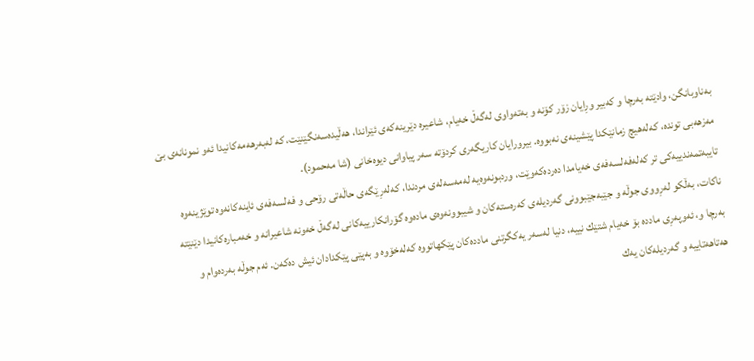به‌ناوبانگن، وادێته‌ به‌رچا و كه‌بیر ورِایان زۆر كۆنه‌ و به‌ته‌واوی له‌گه‌ڵ خه‌یام، شاعیره‌ دێرینه‌كه‌ی ئێراندا، هه‌ڵیده‌سه‌نگێنێت، كه‌ له‌به‌رهه‌مه‌كانیدا ئه‌و نمونانه‌ی بێ مه‌زهه‌بی تونده‌، كه‌له‌هیچ زمانێكدا پێشینه‌ی نه‌بووه‌. بیرورایان كاریگه‌ری كردۆته‌ سه‌ر پیاوانی دیوه‌خانی (شا مه‌حمود).
تایبه‌تمه‌ندییه‌كی تر كه‌له‌فه‌لسه‌فه‌ی خه‌یامدا ده‌رده‌كه‌وێت، وردبونه‌وه‌یه‌ له‌مه‌سه‌له‌ی مردندا، كه‌له‌رِێگه‌ی حاڵه‌تی رۆحی و فه‌لسه‌فه‌ی ئاینه‌كانه‌وه‌ توێژینه‌وه‌ ناكات، به‌ڵكو له‌رِووی جوڵه‌ و جێبه‌جێبوونی گه‌ردیله‌ی كه‌ره‌سته‌كان و شیبوونه‌وه‌ی ماده‌وه‌ گۆرانكارییه‌كانی له‌گه‌ڵ خه‌ونه‌ شاعیرانه‌ و خه‌مباره‌كانیدا دێنێته‌ به‌رچا و، ئه‌وپه‌رِی مادده‌ بۆ خه‌یام شتێك نییه‌، دنیا له‌سه‌ر یه‌كگرتنی مادده‌كان پێكهاتووه‌ كه‌له‌خۆوه‌ و به‌پێی پێكدادان ئیش ده‌كه‌ن. ئه‌م جوڵه‌ به‌رده‌وام و هه‌تاهه‌تاییه‌ و گه‌ردیله‌كان یه‌ك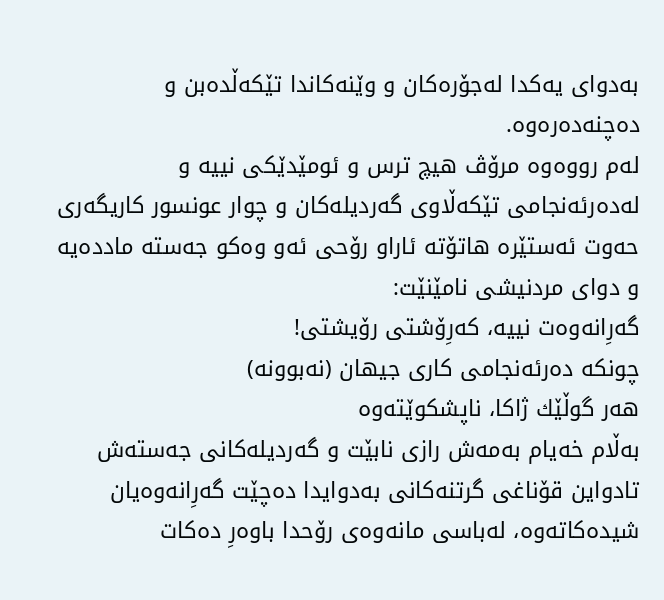به‌دوای یه‌كدا له‌جۆره‌كان و وێنه‌كاندا تێكه‌ڵده‌بن و ده‌چنه‌ده‌ره‌وه‌.
له‌م رووه‌وه‌ مرۆڤ هیچ ترس و ئومێدێكی نییه‌ و له‌ده‌رئه‌نجامی تێكه‌ڵاوی گه‌ردیله‌كان و چوار عونسور كاریگه‌ری حه‌وت ئه‌ستێره‌ هاتۆته‌ ئاراو رۆحی ئه‌و وه‌كو جه‌سته‌ مادده‌یه‌ و دوای مردنیشی نامێنێت:
گه‌رِانه‌وه‌ت نییه‌، كه‌رِۆشتی رۆیشتی!
چونكه‌ ده‌رئه‌نجامی كاری جیهان (نه‌بوونه‌)
هه‌ر گوڵێك ژاكا، ناپشكوێته‌وه‌
به‌ڵام خه‌یام به‌مه‌ش رازی نابێت و گه‌ردیله‌كانی جه‌سته‌ش تادواین قۆناغی گرتنه‌كانی به‌دوایدا ده‌چێت گه‌رِانه‌وه‌یان شیده‌كاته‌وه‌، له‌باسی مانه‌وه‌ی رۆحدا باوه‌رِ ده‌كات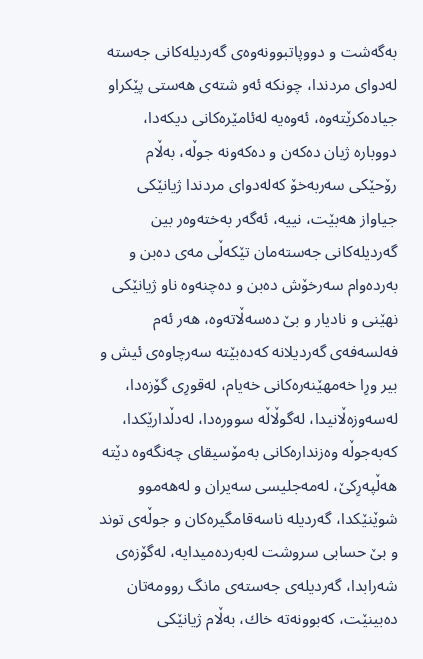به‌گه‌شت و دووپاتبوونه‌وه‌ی گه‌ردیله‌كانی جه‌سته‌ له‌دوای مردندا، چونكه‌ ئه‌و شته‌ی هه‌ستی پێكراو جیاده‌كرێته‌وه‌، ئه‌وه‌یه‌ له‌ئامێره‌كانی دیكه‌دا، دووباره‌ ژیان ده‌كه‌ن و ده‌كه‌ونه‌ جوڵه‌، به‌ڵام رۆحێكی سه‌ربه‌خۆ كه‌له‌دوای مردندا ژیانێكی جیاواز هه‌بێت، نییه‌، ئه‌گه‌ر به‌خته‌وه‌ر بین گه‌ردیله‌كانی جه‌سته‌مان تێكه‌ڵی مه‌ی ده‌بن و به‌رده‌وام سه‌رخۆش ده‌بن و ده‌چنه‌وه‌ ناو ژیانێكی نهێنی و نادیار و بێ ده‌سه‌ڵاته‌وه‌، هه‌ر ئه‌م فه‌لسه‌فه‌ی گه‌ردیلانه‌ كه‌ده‌بێته‌ سه‌رچاوه‌ی ئیش و بیر ورِا خه‌مهێنه‌ره‌كانی خه‌یام، له‌قورِی گۆزه‌دا، له‌سه‌وزه‌ڵانیدا، له‌گوڵاڵه‌ سووره‌دا، له‌دڵدارێكدا، كه‌به‌جوڵه‌ وه‌زنداره‌كانی به‌مۆسیقای چه‌نگه‌وه‌ دێته‌ هه‌ڵپه‌رِكێ، له‌مه‌جلیسی سه‌یران و له‌هه‌موو شوێنێكدا، گه‌ردیله‌ ناسه‌قامگیره‌كان و جوڵه‌ی توند و بێ حسابی سروشت له‌به‌رده‌میدایه‌، له‌گۆزه‌ی شه‌رابدا، گه‌ردیله‌ی جه‌سته‌ی مانگ روومه‌تان ده‌بینێت، كه‌بوونه‌ته‌ خاك، به‌ڵام ژیانێكی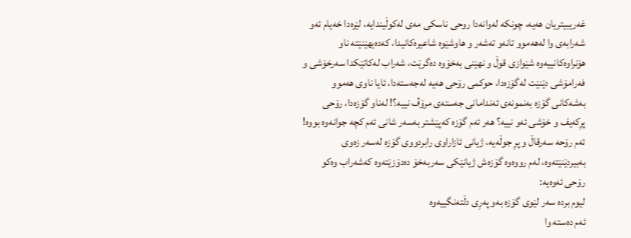غه‌ریبیتریان هه‌یه‌، چونكه‌ له‌وانه‌دا روحی ناسكی مه‌ی له‌كوڵیندایه‌، لێره‌دا خه‌یام ئه‌و شه‌رابه‌ی وا له‌هه‌موو تانه‌و ته‌شه‌ر و هاوشێوه‌ شاعیره‌كانیدا، كه‌ده‌یهێنێته‌ ناو هۆنراوه‌كانییه‌وه‌ شێوازی قوڵ و نهێنی به‌خۆوه‌ ده‌گرێت، شه‌راب له‌كاتێكدا سه‌رخۆشی و فه‌رامۆشی دێنێت له‌گۆزه‌دا، حوكمی رۆحی هه‌یه‌ له‌جه‌سته‌دا، ئایا ناوی هه‌موو به‌شه‌كانی گۆزه‌ به‌نمونه‌ی ئه‌ندامانی جه‌سته‌ی مرۆڤ نییه‌؟! له‌ناو گۆزه‌دا، رۆحی پرِكه‌یف و خۆشی ئه‌و نییه‌؟ هه‌ر ئه‌م گۆزه‌ كه‌پێشتر به‌سه‌ر شانی ئه‌م كچه‌ جوانه‌وه‌ بووه‌! ئه‌م رۆحه‌ سه‌رقاڵ و پرِ جوڵه‌یه‌، ژیانی ئازاراوی رابردووی گۆزه‌ له‌سه‌ر زه‌وی به‌بیردێنێته‌وه‌، له‌م رووه‌وه‌ گۆزه‌ش ژیانێكی سه‌ربه‌خۆ ده‌دۆزێته‌وه‌ كه‌شه‌راب وه‌كو رۆحی ئه‌وه‌یه‌:
لیوم برده‌ سه‌ر لێوی گۆزه‌ به‌و په‌رِی دڵته‌نگییه‌وه‌
ئه‌م ده‌سته‌ وا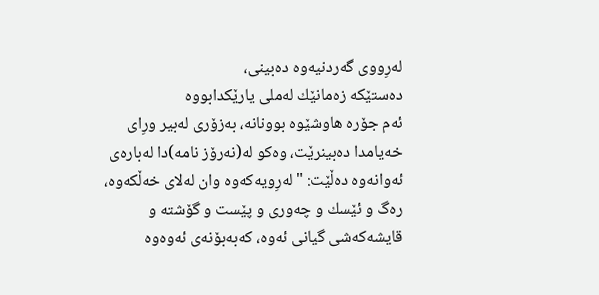له‌رِووی گه‌ردنیه‌وه‌ ده‌بینی،
ده‌ستێكه‌ زه‌مانێك له‌ملی یارێكدابووه‌
ئه‌م جۆره‌ هاوشێوه‌ بوونانه‌، به‌زۆری له‌بیر ورِای خه‌یامدا ده‌بینرێت، وه‌كو له‌(نه‌رۆز نامه‌)دا له‌باره‌ی ئه‌وانه‌وه‌ ده‌ڵێت: "له‌رِویه‌كه‌وه‌ وان له‌لای خه‌ڵكه‌وه‌، ره‌گ و ئێسك و چه‌وری و پێست و گۆشته‌ و قایشه‌كه‌شی گیانی ئه‌وه‌، كه‌به‌بۆنه‌ی ئه‌وه‌وه‌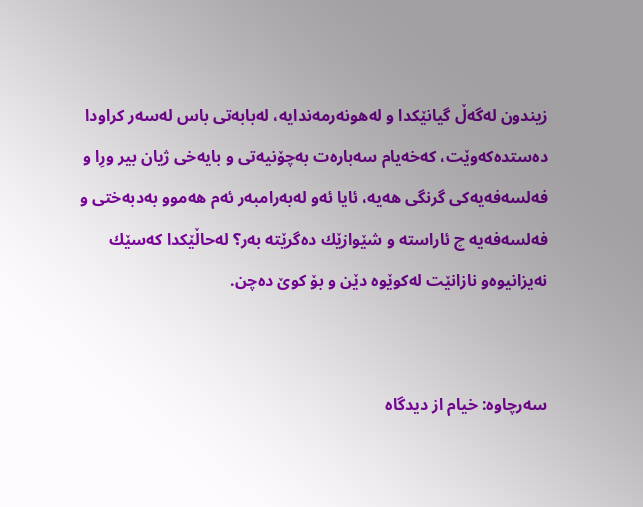زیندون له‌گه‌ڵ گیانێكدا و له‌هونه‌رمه‌ندایه‌، له‌بابه‌تی باس له‌سه‌ر كراودا ده‌ستده‌كه‌وێت، كه‌خه‌یام سه‌باره‌ت به‌چۆنیه‌تی و بایه‌خی ژیان بیر ورِا و فه‌لسه‌فه‌یه‌كی گرنگی هه‌یه‌، ئایا ئه‌و له‌به‌رامبه‌ر ئه‌م هه‌موو به‌دبه‌ختی و فه‌لسه‌فه‌یه‌ چ ئاراسته‌ و شێوازێك ده‌گرێته‌ به‌ر؟ له‌حاڵێكدا كه‌سێك نه‌یزانیوه‌و نازانێت له‌كوێوه‌ دێن و بۆ كوێ ده‌چن.


سه‌رچاوه‌: خیام از دیدگاه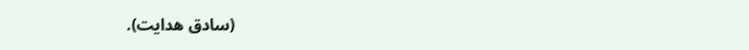(سادق هدایت).